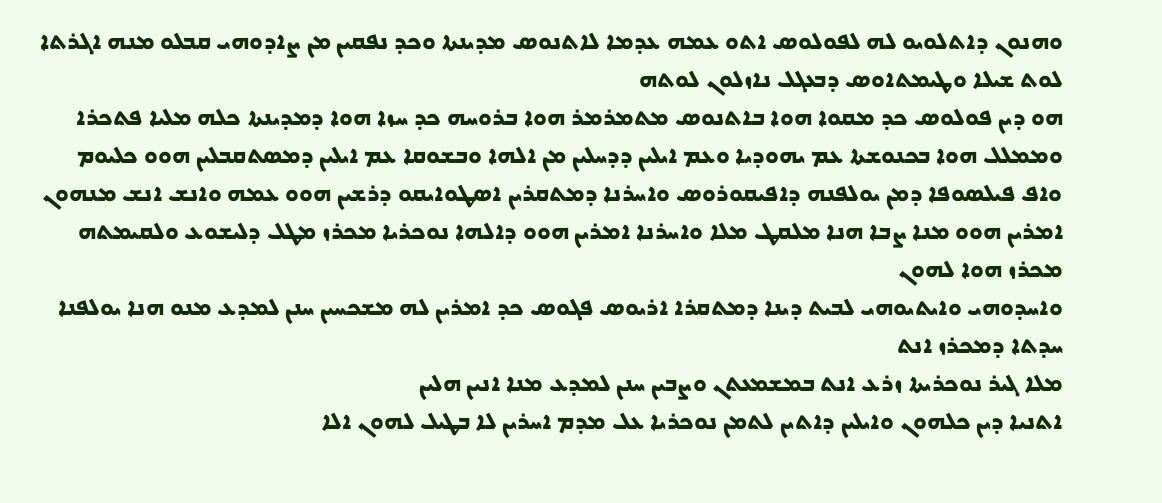ܘܗܢܘܢ ܕܐܬܠܘܝܘ ܠܗ ܠܦܘܠܘܣ ܐܬܘ ܥܡܗ ܥܕܡܐ ܠܐܬܢܘܣ ܡܕܝܢܬܐ ܘܟܕ ܢܦܩܝܢ ܡܢ ܨܐܕܘܗܝ ܩܒܠܘ ܡܢܗ ܐܓܪܬܐ ܠܘܬ ܫܝܠܐ ܘܛܝܡܬܐܘܣ ܕܒܥܓܠ ܢܐܙܠܘܢ ܠܘܬܗ
ܗܘ ܕܝܢ ܦܘܠܘܣ ܟܕ ܡܩܘܐ ܗܘܐ ܒܐܬܢܘܣ ܡܬܡܪܡܪ ܗܘܐ ܒܪܘܚܗ ܟܕ ܚܙܐ ܗܘܐ ܕܡܕܝܢܬܐ ܟܠܗ ܡܠܝܐ ܦܬܟܪܐ
ܘܡܡܠܠ ܗܘܐ ܒܟܢܘܫܬܐ ܥܡ ܝܗܘܕܝܐ ܘܥܡ ܐܝܠܝܢ ܕܕܚܠܝܢ ܡܢ ܐܠܗܐ ܘܒܫܘܩܐ ܥܡ ܐܝܠܝܢ ܕܡܣܬܩܒܠܝܢ ܗܘܘ ܟܠܝܘܡ
ܘܐܦ ܦܝܠܣܘܦܐ ܕܡܢ ܝܘܠܦܢܗ ܕܐܦܝܩܘܪܘܣ ܘܐܚܪܢܐ ܕܡܬܩܪܝܢ ܐܣܛܘܐܝܩܘ ܕܪܫܝܢ ܗܘܘ ܥܡܗ ܘܐܢܫ ܐܢܫ ܡܢܗܘܢ ܐܡܪܝܢ ܗܘܘ ܡܢܐ ܨܒܐ ܗܢܐ ܡܠܩܛ ܡܠܐ ܘܐܚܪܢܐ ܐܡܪܝܢ ܗܘܘ ܕܐܠܗܐ ܢܘܟܪܝܐ ܡܟܪܙ ܡܛܠ ܕܠܝܫܘܥ ܘܠܩܝܡܬܗ ܡܟܪܙ ܗܘܐ ܠܗܘܢ
ܘܐܚܕܘܗܝ ܘܐܝܬܝܘܗܝ ܠܒܝܬ ܕܝܢܐ ܕܡܬܩܪܐ ܐܪܝܘܣ ܦܓܘܣ ܟܕ ܐܡܪܝܢ ܠܗ ܡܫܟܚܝܢ ܚܢܢ ܠܡܕܥ ܡܢܘ ܗܢܐ ܝܘܠܦܢܐ ܚܕܬܐ ܕܡܟܪܙ ܐܢܬ
ܡܠܐ ܓܝܪ ܢܘܟܪܝܬܐ ܙܪܥ ܐܢܬ ܒܡܫܡܥܬܢ ܘܨܒܝܢ ܚܢܢ ܠܡܕܥ ܡܢܐ ܐܢܝܢ ܗܠܝܢ
ܐܬܢܝܐ ܕܝܢ ܟܠܗܘܢ ܘܐܝܠܝܢ ܕܐܬܝܢ ܠܬܡܢ ܢܘܟܪܝܐ ܥܠ ܡܕܡ ܐܚܪܝܢ ܠܐ ܒܛܝܠ ܠܗܘܢ ܐܠܐ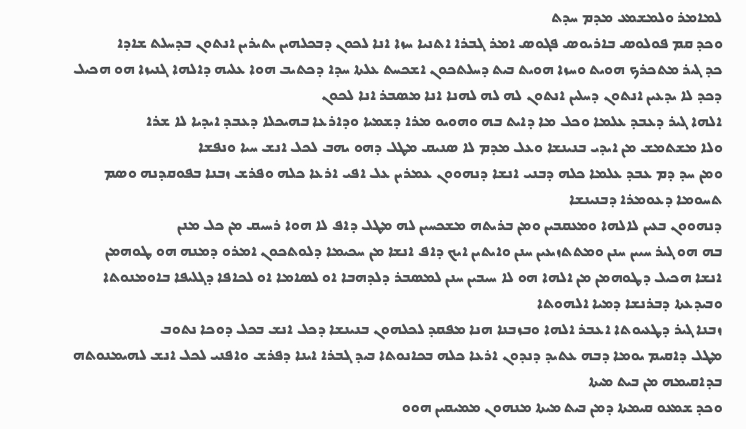ܠܡܐܡܪ ܘܠܡܫܡܥ ܡܕܡ ܚܕܬ
ܘܟܕ ܩܡ ܦܘܠܘܣ ܒܐܪܝܘܣ ܦܓܘܣ ܐܡܪ ܓܒܪܐ ܐܬܢܝܐ ܚܙܐ ܐܢܐ ܠܟܘܢ ܕܒܟܠܗܝܢ ܝܬܝܪܝܢ ܐܢܬܘܢ ܒܕܚܠܬ ܫܐܕܐ
ܟܕ ܓܝܪ ܡܬܟܪܟ ܗܘܝܬ ܘܚܙܐ ܗܘܝܬ ܒܝܬ ܕܚܠܬܟܘܢ ܐܫܟܚܬ ܥܠܬܐ ܚܕܐ ܕܟܬܝܒ ܗܘܐ ܥܠܝܗ ܕܐܠܗܐ ܓܢܝܙܐ ܗܘ ܗܟܝܠ ܕܟܕ ܠܐ ܝܕܥܝܢ ܐܢܬܘܢ ܕܚܠܝܢ ܐܢܬܘܢ ܠܗ ܠܗ ܠܗܢܐ ܐܢܐ ܡܣܒܪ ܐܢܐ ܠܟܘܢ
ܐܠܗܐ ܓܝܪ ܕܥܒܕ ܥܠܡܐ ܘܟܠ ܡܐ ܕܐܝܬ ܒܗ ܘܗܘܝܘ ܡܪܐ ܕܫܡܝܐ ܘܕܐܪܥܐ ܒܗܝܟܠܐ ܕܥܒܕ ܐܝܕܝܐ ܠܐ ܫܪܐ
ܘܠܐ ܡܫܬܡܫ ܡܢ ܐܝܕܝ ܒܢܝܢܫܐ ܘܥܠ ܡܕܡ ܠܐ ܣܢܝܩ ܡܛܠ ܕܗܘ ܝܗܒ ܠܟܠ ܐܢܫ ܚܝܐ ܘܢܦܫܐ
ܘܡܢ ܚܕ ܕܡ ܥܒܕ ܥܠܡܐ ܟܠܗ ܕܒܢܝ ܐܢܫܐ ܕܢܗܘܘܢ ܥܡܪܝܢ ܥܠ ܐܦܝ ܐܪܥܐ ܟܠܗ ܘܦܪܫ ܙܒܢܐ ܒܦܘܩܕܢܗ ܘܣܡ ܬܚܘܡܐ ܕܥܘܡܪܐ ܕܒܢܝܢܫܐ
ܕܢܗܘܘܢ ܒܥܝܢ ܠܐܠܗܐ ܘܡܥܩܒܝܢ ܘܡܢ ܒܪܝܬܗ ܡܫܟܚܝܢ ܠܗ ܡܛܠ ܕܐܦ ܠܐ ܗܘܐ ܪܚܝܩ ܡܢ ܟܠ ܡܢܢ
ܒܗ ܗܘ ܓܝܪ ܚܝܝܢ ܚܢܢ ܘܡܬܬܙܝܥܝܢ ܚܢܢ ܘܐܝܬܝܢ ܐܝܟ ܕܐܦ ܐܢܫܐ ܡܢ ܚܟܝܡܐ ܕܠܘܬܟܘܢ ܐܡܪܘ ܕܡܢܗ ܗܘ ܛܘܗܡܢ
ܐܢܫܐ ܗܟܝܠ ܕܛܘܗܡܢ ܡܢ ܐܠܗܐ ܗܘ ܠܐ ܚܝܒܝܢ ܚܢܢ ܠܡܣܒܪ ܕܠܕܗܒܐ ܐܘ ܠܣܐܡܐ ܐܘ ܠܟܐܦܐ ܕܓܠܝܦܐ ܒܐܘܡܢܘܬܐ ܘܒܝܕܥܬܐ ܕܒܪܢܫܐ ܕܡܝܐ ܐܠܗܘܬܐ
ܙܒܢܐ ܓܝܪ ܕܛܥܝܘܬܐ ܐܥܒܪ ܐܠܗܐ ܘܒܙܒܢܐ ܗܢܐ ܡܦܩܕ ܠܟܠܗܘܢ ܒܢܝܢܫܐ ܕܟܠ ܐܢܫ ܒܟܠ ܕܘܟܐ ܢܬܘܒ
ܡܛܠ ܕܐܩܝܡ ܝܘܡܐ ܕܒܗ ܥܬܝܕ ܕܢܕܘܢ ܐܪܥܐ ܟܠܗ ܒܟܐܢܘܬܐ ܒܝܕ ܓܒܪܐ ܐܝܢܐ ܕܦܪܫ ܘܐܦܢܝ ܠܟܠ ܐܢܫ ܠܗܝܡܢܘܬܗ ܒܕܐܩܝܡܗ ܡܢ ܒܝܬ ܡܝܬܐ
ܘܟܕ ܫܡܥܘ ܩܝܡܬܐ ܕܡܢ ܒܝܬ ܡܝܬܐ ܡܢܗܘܢ ܡܡܝܩܝܢ ܗܘܘ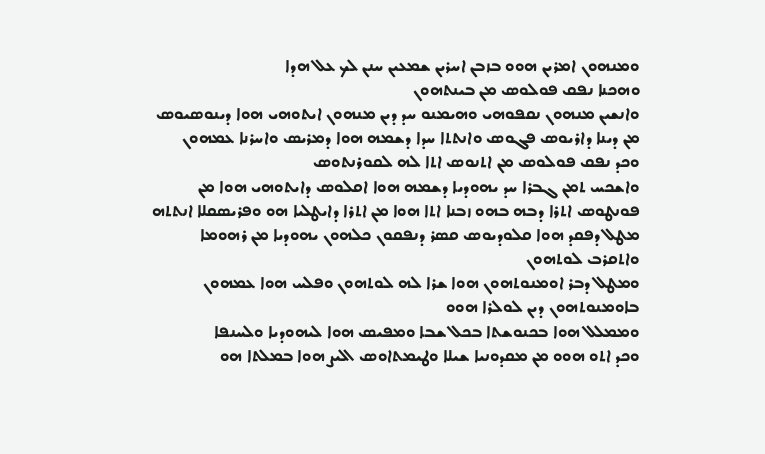ܘܡܢܗܘܢ ܐܡܪܝܢ ܗܘܘ ܒܙܒܢ ܐܚܪܝܢ ܫܡܥܝܢ ܚܢܢ ܠܟ ܥܠ ܗܕܐ
ܘܗܟܢܐ ܢܦܩ ܦܘܠܘܣ ܡܢ ܒܝܢܬܗܘܢ
ܘܐܢܫܝܢ ܡܢܗܘܢ ܢܩܦܘܗܝ ܘܗܝܡܢܘ ܚܕ ܕܝܢ ܡܢܗܘܢ ܐܝܬܘܗܝ ܗܘܐ ܕܝܢܘܣܝܘܣ ܡܢ ܕܝܢܐ ܕܐܪܝܘܣ ܦܓܘܣ ܘܐܢܬܬܐ ܚܕܐ ܕܫܡܗ ܗܘܐ ܕܡܪܝܣ ܘܐܚܪܢܐ ܥܡܗܘܢ
ܘܟܕ ܢܦܩ ܦܘܠܘܣ ܡܢ ܐܬܢܘܣ ܐܬܐ ܠܗ ܠܩܘܪܢܬܘܣ
ܘܐܫܟܚ ܬܡܢ ܓܒܪܐ ܚܕ ܝܗܘܕܝܐ ܕܫܡܗ ܗܘܐ ܐܩܠܘܣ ܕܐܝܬܘܗܝ ܗܘܐ ܡܢ ܦܘܢܛܘܣ ܐܬܪܐ ܕܒܗ ܒܗܘ ܙܒܢܐ ܐܬܐ ܗܘܐ ܡܢ ܐܬܪܐ ܕܐܝܛܠܝܐ ܗܘ ܘܦܪܝܣܩܠܐ ܐܢܬܬܗ ܡܛܠ ܕܦܩܕ ܗܘܐ ܩܠܘܕܝܘܣ ܩܣܪ ܕܢܦܩܘܢ ܟܠܗܘܢ ܝܗܘܕܝܐ ܡܢ ܪܗܘܡܐ ܘܐܬܩܪܒ ܠܘܬܗܘܢ
ܘܡܛܠ ܕܒܪ ܐܘܡܢܘܬܗܘܢ ܗܘܐ ܫܪܐ ܠܗ ܠܘܬܗܘܢ ܘܦܠܚ ܗܘܐ ܥܡܗܘܢ ܒܐܘܡܢܘܬܗܘܢ ܕܝܢ ܠܘܠܪܐ ܗܘܘ
ܘܡܡܠܠ ܗܘܐ ܒܟܢܘܫܬܐ ܒܟܠ ܫܒܐ ܘܡܦܝܣ ܗܘܐ ܠܝܗܘܕܝܐ ܘܠܚܢܦܐ
ܘܟܕ ܐܬܘ ܗܘܘ ܡܢ ܡܩܕܘܢܝܐ ܫܝܠܐ ܘܛܝܡܬܐܘܣ ܐܠܝܨ ܗܘܐ ܒܡܠܬܐ ܗܘ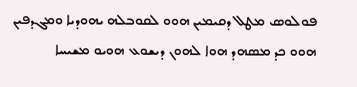ܦܘܠܘܣ ܡܛܠ ܕܩܝܡܝܢ ܗܘܘ ܠܩܘܒܠܗ ܝܗܘܕܝܐ ܘܡܓܕܦܝܢ ܗܘܘ ܟܕ ܡܣܗܕ ܗܘܐ ܠܗܘܢ ܕܝܫܘܥ ܗܘܝܘ ܡܫܝܚܐ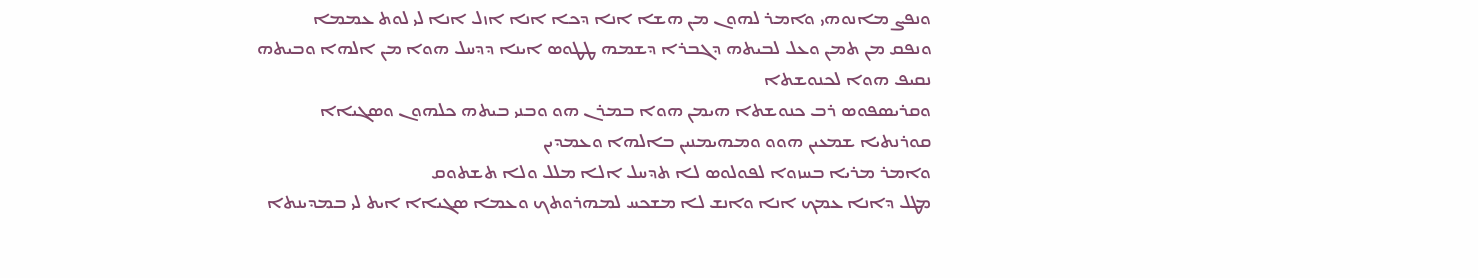ܘܢܦܨ ܡܐܢܘܗܝ ܘܐܡܪ ܠܗܘܢ ܡܢ ܗܫܐ ܐܢܐ ܕܟܐ ܐܢܐ ܐܙܠ ܐܢܐ ܠܝ ܠܘܬ ܥܡܡܐ
ܘܢܦܩ ܡܢ ܬܡܢ ܘܥܠ ܠܒܝܬܗ ܕܓܒܪܐ ܕܫܡܗ ܛܛܘܣ ܐܝܢܐ ܕܕܚܠ ܗܘܐ ܡܢ ܐܠܗܐ ܘܒܝܬܗ ܢܩܝܦ ܗܘܐ ܠܟܢܘܫܬܐ
ܘܩܪܝܣܦܘܣ ܪܒ ܟܢܘܫܬܐ ܗܝܡܢ ܗܘܐ ܒܡܪܢ ܗܘ ܘܒܢܝ ܒܝܬܗ ܟܠܗܘܢ ܘܣܓܝܐܐ ܩܘܪܢܬܝܐ ܫܡܥܝܢ ܗܘܘ ܘܡܗܝܡܢܝܢ ܒܐܠܗܐ ܘܥܡܕܝܢ
ܘܐܡܪ ܡܪܝܐ ܒܚܙܘܐ ܠܦܘܠܘܣ ܠܐ ܬܕܚܠ ܐܠܐ ܡܠܠ ܘܠܐ ܬܫܬܘܩ
ܡܛܠ ܕܐܢܐ ܥܡܟ ܐܢܐ ܘܐܢܫ ܠܐ ܡܫܟܚ ܠܡܗܪܘܬܟ ܘܥܡܐ ܣܓܝܐܐ ܐܝܬ ܠܝ ܒܡܕܝܢܬܐ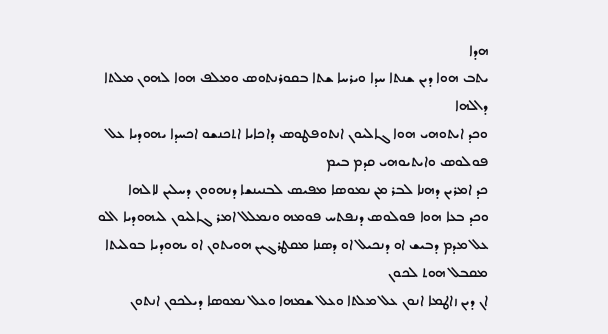ܗܕܐ
ܝܬܒ ܗܘܐ ܕܝܢ ܫܢܬܐ ܚܕܐ ܘܝܪܚܐ ܫܬܐ ܒܩܘܪܢܬܘܣ ܘܡܠܦ ܗܘܐ ܠܗܘܢ ܡܠܬܐ ܕܐܠܗܐ
ܘܟܕ ܐܝܬܘܗܝ ܗܘܐ ܓܐܠܝܘܢ ܐܢܬܘܦܛܘܣ ܕܐܟܐܝܐ ܐܬܟܢܫܘ ܐܟܚܕܐ ܝܗܘܕܝܐ ܥܠ ܦܘܠܘܣ ܘܐܝܬܝܘܗܝ ܩܕܡ ܒܝܡ
ܟܕ ܐܡܪܝܢ ܕܗܢܐ ܠܒܪ ܡܢ ܢܡܘܣܐ ܡܦܝܣ ܠܒܢܝܢܫܐ ܕܢܗܘܘܢ ܕܚܠܝܢ ܠܐܠܗܐ
ܘܟܕ ܒܥܐ ܗܘܐ ܦܘܠܘܣ ܕܢܦܬܚ ܦܘܡܗ ܘܢܡܠܠ ܐܡܪ ܓܐܠܝܘܢ ܠܝܗܘܕܝܐ ܐܠܘ ܥܠ ܡܕܡ ܕܒܝܫ ܐܘ ܕܢܟܝܠ ܐܘ ܕܣܢܐ ܡܩܛܪܓܝܢ ܗܘܝܬܘܢ ܐܘ ܝܗܘܕܝܐ ܒܘܠܝܬܐ ܡܩܒܠ ܗܘܬ ܠܟܘܢ
ܐܢ ܕܝܢ ܙܐܛܡܐ ܐܢܘܢ ܥܠ ܡܠܬܐ ܘܥܠ ܫܡܗܐ ܘܥܠ ܢܡܘܣܐ ܕܝܠܟܘܢ ܐܢܬܘܢ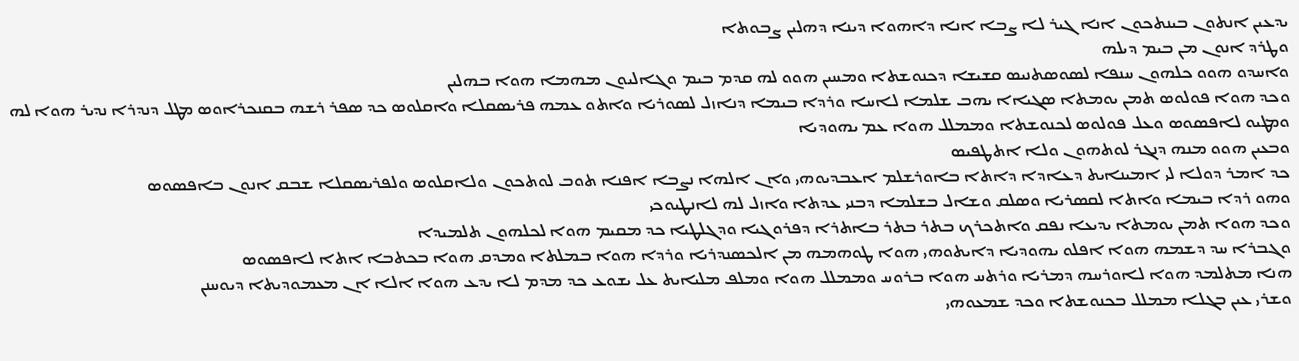ܝܕܥܝܢ ܐܢܬܘܢ ܒܝܢܬܟܘܢ ܐܢܐ ܓܝܪ ܠܐ ܨܒܐ ܐܢܐ ܕܐܗܘܐ ܕܝܢܐ ܕܗܠܝܢ ܨܒܘܬܐ
ܘܛܪܕ ܐܢܘܢ ܡܢ ܒܝܡ ܕܝܠܗ
ܘܐܚܕܘ ܗܘܘ ܟܠܗܘܢ ܚܢܦܐ ܠܣܘܣܬܢܝܣ ܩܫܝܫܐ ܕܟܢܘܫܬܐ ܘܡܚܝܢ ܗܘܘ ܠܗ ܩܕܡ ܒܝܡ ܘܓܐܠܝܘܢ ܡܗܡܐ ܗܘܐ ܒܗܠܝܢ
ܘܟܕ ܗܘܐ ܦܘܠܘܣ ܬܡܢ ܝܘܡܬܐ ܣܓܝܐܐ ܝܗܒ ܫܠܡܐ ܠܐܚܐ ܘܪܕܐ ܒܝܡܐ ܕܢܐܙܠ ܠܣܘܪܝܐ ܘܐܬܘ ܥܡܗ ܦܪܝܣܩܠܐ ܘܐܩܠܘܣ ܟܕ ܣܦܪ ܪܫܗ ܒܩܢܟܪܐܘܣ ܡܛܠ ܕܢܕܪܐ ܢܕܝܪ ܗܘܐ ܠܗ
ܘܡܛܝܘ ܠܐܦܣܘܣ ܘܥܠ ܦܘܠܘܣ ܠܟܢܘܫܬܐ ܘܡܡܠܠ ܗܘܐ ܥܡ ܝܗܘܕܝܐ
ܘܒܥܝܢ ܗܘܘ ܡܢܗ ܕܢܓܪ ܠܘܬܗܘܢ ܘܠܐ ܐܬܛܦܝܣ
ܟܕ ܐܡܪ ܕܘܠܐ ܠܝ ܐܡܝܢܐܝܬ ܕܥܐܕܐ ܕܐܬܐ ܒܐܘܪܫܠܡ ܐܥܒܕܝܘܗܝ ܘܐܢ ܐܠܗܐ ܢܨܒܐ ܐܦܢܐ ܬܘܒ ܠܘܬܟܘܢ ܘܠܐܩܠܘܣ ܘܠܦܪܝܣܩܠܐ ܫܒܩ ܐܢܘܢ ܒܐܦܣܘܣ
ܘܗܘ ܪܕܐ ܒܝܡܐ ܘܐܬܐ ܠܩܣܪܝܐ ܘܣܠܩ ܘܫܐܠ ܒܫܠܡܐ ܕܒܢܝ ܥܕܬܐ ܘܐܙܠ ܠܗ ܠܐܢܛܝܘܟܝ
ܘܟܕ ܗܘܐ ܬܡܢ ܝܘܡܬܐ ܝܕܝܥܐ ܢܦܩ ܘܐܬܟܪܟ ܒܬܪ ܒܬܪ ܒܐܬܪܐ ܕܦܪܘܓܝܐ ܘܕܓܠܛܝܐ ܟܕ ܡܩܝܡ ܗܘܐ ܠܟܠܗܘܢ ܬܠܡܝܕܐ
ܘܓܒܪܐ ܚܕ ܕܫܡܗ ܗܘܐ ܐܦܠܘ ܝܗܘܕܝܐ ܕܐܝܬܘܗܝ ܗܘܐ ܛܘܗܡܗ ܡܢ ܐܠܟܣܢܕܪܝܐ ܘܪܕܐ ܗܘܐ ܒܡܠܬܐ ܘܡܕܩ ܗܘܐ ܒܟܬܒܐ ܐܬܐ ܠܐܦܣܘܣ
ܗܢܐ ܡܬܠܡܕ ܗܘܐ ܠܐܘܪܚܗ ܕܡܪܝܐ ܘܪܬܚ ܗܘܐ ܒܪܘܚ ܘܡܡܠܠ ܗܘܐ ܘܡܠܦ ܡܠܝܐܝܬ ܥܠ ܝܫܘܥ ܟܕ ܡܕܡ ܠܐ ܝܕܥ ܗܘܐ ܐܠܐ ܐܢ ܡܥܡܘܕܝܬܐ ܕܝܘܚܢܢ
ܘܫܪܝ ܥܝܢ ܒܓܠܐ ܡܡܠܠ ܒܟܢܘܫܬܐ ܘܟܕ ܫܡܥܘܗܝ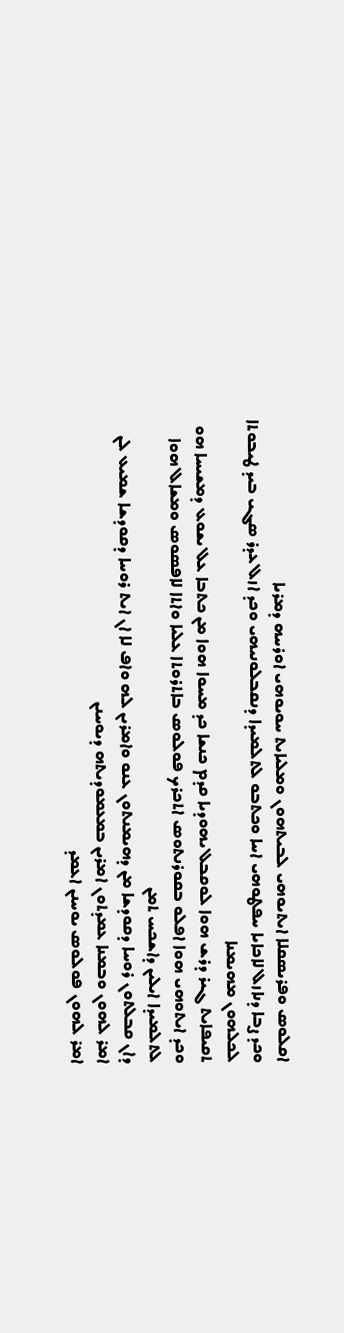ܐܩܠܘܣ ܘܦܪܝܣܩܠܐ ܐܝܬܝܘܗܝ ܠܒܝܬܗܘܢ ܘܡܠܝܐܝܬ ܚܘܝܘܗܝ ܐܘܪܚܗ ܕܡܪܝܐ
ܘܟܕ ܨܒܐ ܕܢܐܙܠ ܠܐܟܐܝܐ ܚܦܛܘܗܝ ܐܚܐ ܘܟܬܒܘ ܠܬܠܡܝܕܐ ܕܢܩܒܠܘܢܝܗܝ ܘܟܕ ܐܙܠ ܥܕܪ ܣܓܝ ܒܝܕ ܛܝܒܘܬܐ ܠܟܠܗܘܢ ܡܗܝܡܢܐ
ܬܩܝܦܐܝܬ ܓܝܪ ܕܪܫ ܗܘܐ ܠܘܩܒܠ ܝܗܘܕܝܐ ܩܕܡ ܟܢܫܐ ܟܕ ܡܚܘܐ ܗܘܐ ܡܢ ܟܬܒܐ ܥܠ ܝܫܘܥ ܕܡܫܝܚܐ ܗܘ
ܘܟܕ ܐܝܬܘܗܝ ܗܘܐ ܐܦܠܘ ܒܩܘܪܢܬܘܣ ܐܬܟܪܟ ܦܘܠܘܣ ܒܐܬܪܘܬܐ ܥܠܝܐ ܘܐܬܐ ܠܐܦܣܘܣ ܘܡܫܐܠ ܗܘܐ ܠܬܠܡܝܕܐ ܐܝܠܝܢ ܕܐܫܟܚ ܬܡܢ
ܕܐܢ ܩܒܠܬܘܢ ܪܘܚܐ ܕܩܘܕܫܐ ܡܢ ܕܗܝܡܢܬܘܢ ܥܢܘ ܘܐܡܪܝܢ ܠܗ ܘܐܦ ܠܐ ܐܢ ܐܝܬ ܪܘܚܐ ܕܩܘܕܫܐ ܫܡܝܥ ܠܢ
ܐܡܪ ܠܗܘܢ ܘܒܡܢܐ ܥܡܕܬܘܢ ܐܡܪܝܢ ܒܡܥܡܘܕܝܬܗ ܕܝܘܚܢܢ
ܐܡܪ ܠܗܘܢ ܦܘܠܘܣ ܝܘܚܢܢ ܐܥܡܕ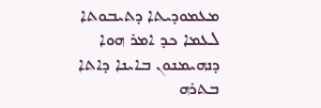ܡܥܡܘܕܝܬܐ ܕܬܝܒܘܬܐ ܠܥܡܐ ܟܕ ܐܡܪ ܗܘܐ ܕܢܗܝܡܢܘܢ ܒܐܝܢܐ ܕܐܬܐ ܒܬܪܗ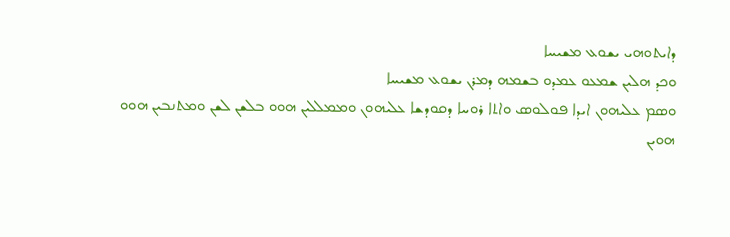ܕܐܝܬܘܗܝ ܝܫܘܥ ܡܫܝܚܐ
ܘܟܕ ܗܠܝܢ ܫܡܥܘ ܥܡܕܘ ܒܫܡܗ ܕܡܪܢ ܝܫܘܥ ܡܫܝܚܐ
ܘܣܡ ܥܠܝܗܘܢ ܐܝܕܐ ܦܘܠܘܣ ܘܐܬܐ ܪܘܚܐ ܕܩܘܕܫܐ ܥܠܝܗܘܢ ܘܡܡܠܠܝܢ ܗܘܘ ܒܠܫܢ ܠܫܢ ܘܡܬܢܒܝܢ ܗܘܘ
ܗܘܝܢ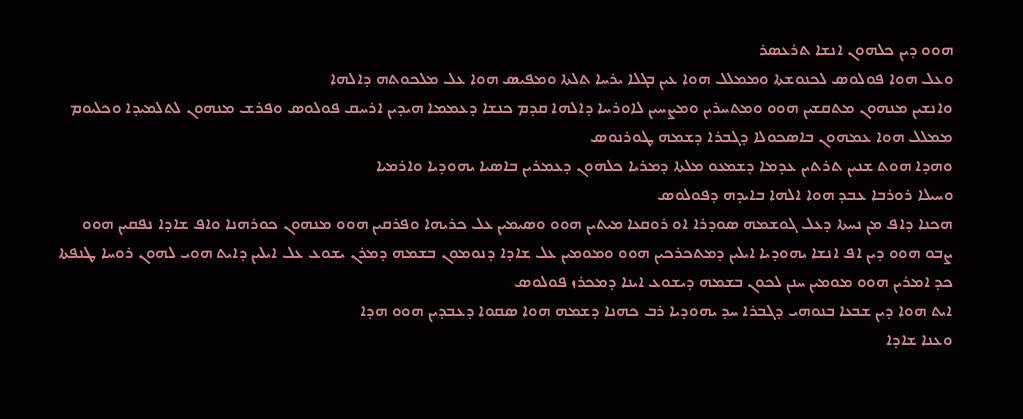ܗܘܘ ܕܝܢ ܟܠܗܘܢ ܐܢܫܐ ܬܪܥܣܪ
ܘܥܠ ܗܘܐ ܦܘܠܘܣ ܠܟܢܘܫܬܐ ܘܡܡܠܠ ܗܘܐ ܥܝܢ ܒܓܠܐ ܝܪܚܐ ܬܠܬܐ ܘܡܦܝܣ ܗܘܐ ܥܠ ܡܠܟܘܬܗ ܕܐܠܗܐ
ܘܐܢܫܝܢ ܡܢܗܘܢ ܡܬܩܫܝܢ ܗܘܘ ܘܡܬܚܪܝܢ ܘܡܨܚܝܢ ܠܐܘܪܚܐ ܕܐܠܗܐ ܩܕܡ ܟܢܫܐ ܕܥܡܡܐ ܗܝܕܝܢ ܐܪܚܩ ܦܘܠܘܣ ܘܦܪܫ ܡܢܗܘܢ ܠܬܠܡܝܕܐ ܘܟܠܝܘܡ ܡܡܠܠ ܗܘܐ ܥܡܗܘܢ ܒܐܣܟܘܠܐ ܕܓܒܪܐ ܕܫܡܗ ܛܘܪܢܘܣ
ܘܗܕܐ ܗܘܬ ܫܢܝܢ ܬܪܬܝܢ ܥܕܡܐ ܕܫܡܥܘ ܡܠܬܐ ܕܡܪܝܐ ܟܠܗܘܢ ܕܥܡܪܝܢ ܒܐܣܝܐ ܝܗܘܕܝܐ ܘܐܪܡܝܐ
ܘܚܝܠܐ ܪܘܪܒܐ ܥܒܕ ܗܘܐ ܐܠܗܐ ܒܐܝܕܗ ܕܦܘܠܘܣ
ܗܟܢܐ ܕܐܦ ܡܢ ܢܚܬܐ ܕܥܠ ܓܘܫܡܗ ܣܘܕܪܐ ܐܘ ܪܘܩܥܐ ܡܝܬܝܢ ܗܘܘ ܘܣܝܡܝܢ ܥܠ ܟܪܝܗܐ ܘܦܪܩܝܢ ܗܘܘ ܡܢܗܘܢ ܟܘܪܗܢܐ ܘܐܦ ܫܐܕܐ ܢܦܩܝܢ ܗܘܘ
ܨܒܘ ܗܘܘ ܕܝܢ ܐܦ ܐܢܫܐ ܝܗܘܕܝܐ ܐܝܠܝܢ ܕܡܬܟܪܟܝܢ ܗܘܘ ܘܡܘܡܝܢ ܥܠ ܫܐܕܐ ܕܢܘܡܘܢ ܒܫܡܗ ܕܡܪܢ ܝܫܘܥ ܥܠ ܐܝܠܝܢ ܕܐܝܬ ܗܘܝ ܠܗܘܢ ܪܘܚܐ ܛܢܦܬܐ ܟܕ ܐܡܪܝܢ ܗܘܘ ܡܘܡܝܢ ܚܢܢ ܠܟܘܢ ܒܫܡܗ ܕܝܫܘܥ ܐܝܢܐ ܕܡܟܪܙ ܦܘܠܘܣ
ܐܝܬ ܗܘܐ ܕܝܢ ܫܒܥܐ ܒܢܘܗܝ ܕܓܒܪܐ ܚܕ ܝܗܘܕܝܐ ܪܒ ܟܗܢܐ ܕܫܡܗ ܗܘܐ ܣܩܘܐ ܕܥܒܕܝܢ ܗܘܘ ܗܕܐ
ܘܥܢܐ ܫܐܕܐ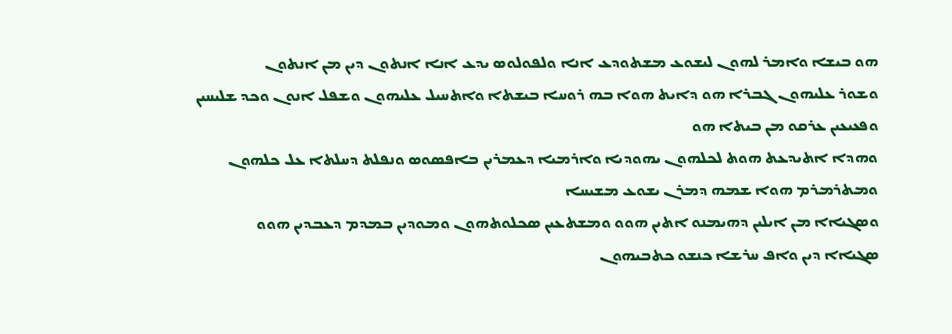ܗܘ ܒܝܫܐ ܘܐܡܪ ܠܗܘܢ ܠܝܫܘܥ ܡܫܬܘܕܥ ܐܢܐ ܘܠܦܘܠܘܣ ܝܕܥ ܐܢܐ ܐܢܬܘܢ ܕܝܢ ܡܢ ܐܢܬܘܢ
ܘܫܘܪ ܥܠܝܗܘܢ ܓܒܪܐ ܗܘ ܕܐܝܬ ܗܘܐ ܒܗ ܪܘܚܐ ܒܝܫܬܐ ܘܐܬܚܝܠ ܥܠܝܗܘܢ ܘܫܦܠ ܐܢܘܢ ܘܟܕ ܫܠܝܚܝܢ ܘܦܥܝܥܝܢ ܥܪܩܘ ܡܢ ܒܝܬܐ ܗܘ
ܘܗܕܐ ܐܬܝܕܥܬ ܗܘܬ ܠܟܠܗܘܢ ܝܗܘܕܝܐ ܘܐܪܡܝܐ ܕܥܡܪܝܢ ܒܐܦܣܘܣ ܘܢܦܠܬ ܕܚܠܬܐ ܥܠ ܟܠܗܘܢ ܘܡܬܪܡܪܡ ܗܘܐ ܫܡܗ ܕܡܪܢ ܝܫܘܥ ܡܫܝܚܐ
ܘܣܓܝܐܐ ܡܢ ܐܝܠܝܢ ܕܗܝܡܢܘ ܐܬܝܢ ܗܘܘ ܘܡܫܬܥܝܢ ܣܟܠܘܬܗܘܢ ܘܡܘܕܝܢ ܒܡܕܡ ܕܥܒܕܝܢ ܗܘܘ
ܣܓܝܐܐ ܕܝܢ ܘܐܦ ܚܪܫܐ ܟܢܫܘ ܟܬܒܝܗܘܢ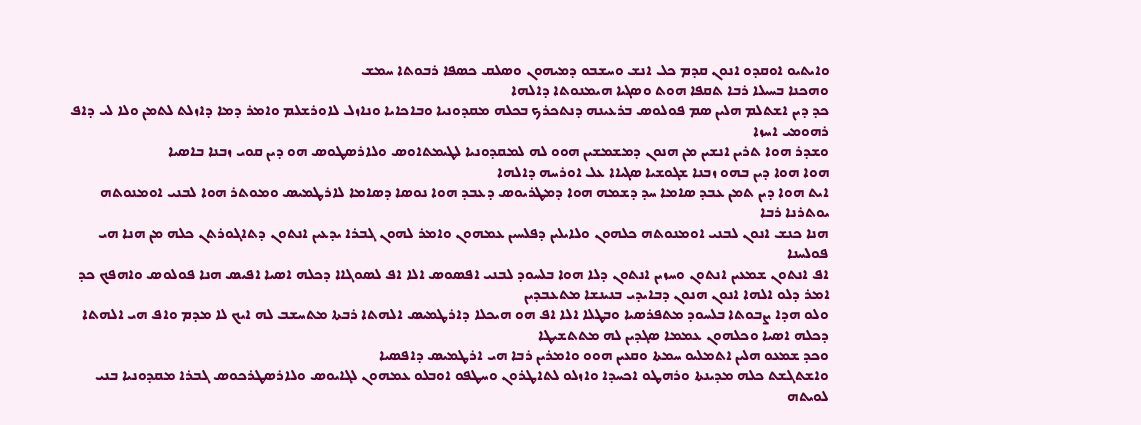ܘܐܝܬܝܘ ܐܘܩܕܘ ܐܢܘܢ ܩܕܡ ܟܠ ܐܢܫ ܘܚܫܒܘ ܕܡܝܗܘܢ ܘܣܠܩ ܟܣܦܐ ܪܒܘܬܐ ܚܡܫ
ܘܗܟܢܐ ܒܚܝܠܐ ܪܒܐ ܬܩܦܐ ܗܘܬ ܘܣܓܝܐ ܗܝܡܢܘܬܐ ܕܐܠܗܐ
ܟܕ ܕܝܢ ܐܫܬܠܡ ܗܠܝܢ ܣܡ ܦܘܠܘܣ ܒܪܥܝܢܗ ܕܢܬܟܪܟ ܒܟܠܗ ܡܩܕܘܢܝܐ ܘܒܐܟܐܝܐ ܘܢܐܙܠ ܠܐܘܪܫܠܡ ܘܐܡܪ ܕܡܐ ܕܐܙܠܬ ܠܬܡܢ ܘܠܐ ܠܝ ܕܐܦ ܪܗܘܡܝ ܐܚܙܐ
ܘܫܕܪ ܗܘܐ ܬܪܝܢ ܐܢܫܝܢ ܡܢ ܗܢܘܢ ܕܡܫܡܫܝܢ ܗܘܘ ܠܗ ܠܡܩܕܘܢܝܐ ܠܛܝܡܬܐܘܣ ܘܠܐܪܣܛܘܣ ܗܘ ܕܝܢ ܩܘܝ ܙܒܢܐ ܒܐܣܝܐ
ܗܘܐ ܗܘܐ ܕܝܢ ܒܗܘ ܙܒܢܐ ܫܓܘܫܝܐ ܣܓܝܐܐ ܥܠ ܐܘܪܚܗ ܕܐܠܗܐ
ܐܝܬ ܗܘܐ ܕܝܢ ܬܡܢ ܥܒܕ ܣܐܡܐ ܚܕ ܕܫܡܗ ܗܘܐ ܕܡܛܪܝܘܣ ܕܥܒܕ ܗܘܐ ܢܘܣܐ ܕܣܐܡܐ ܠܐܪܛܡܝܣ ܘܡܘܬܪ ܗܘܐ ܠܒܢܝ ܐܘܡܢܘܬܗ ܝܘܬܪܢܐ ܪܒܐ
ܗܢܐ ܟܢܫ ܐܢܘܢ ܠܒܢܝ ܐܘܡܢܘܬܗ ܟܠܗܘܢ ܘܠܐܝܠܝܢ ܕܦܠܚܝܢ ܥܡܗܘܢ ܘܐܡܪ ܠܗܘܢ ܓܒܪܐ ܝܕܥܝܢ ܐܢܬܘܢ ܕܬܐܓܘܪܬܢ ܟܠܗ ܡܢ ܗܢܐ ܗܝ ܦܘܠܚܢܐ
ܐܦ ܐܢܬܘܢ ܫܡܥܝܢ ܐܢܬܘܢ ܘܚܙܝܢ ܐܢܬܘܢ ܕܠܐ ܗܘܐ ܒܠܚܘܕ ܠܒܢܝ ܐܦܣܘܣ ܐܠܐ ܐܦ ܠܣܘܓܐܐ ܕܟܠܗ ܐܣܝܐ ܐܦܝܣ ܗܢܐ ܦܘܠܘܣ ܘܐܗܦܟ ܟܕ ܐܡܪ ܕܠܘ ܐܠܗܐ ܐܢܘܢ ܗܢܘܢ ܕܒܐܝܕܝ ܒܢܝܢܫܐ ܡܬܥܒܕܝܢ
ܘܠܘ ܗܕܐ ܨܒܘܬܐ ܒܠܚܘܕ ܡܬܦܪܣܝܐ ܘܒܛܠܐ ܐܠܐ ܐܦ ܗܘ ܗܝܟܠܐ ܕܐܪܛܡܝܣ ܐܠܗܬܐ ܪܒܬܐ ܡܬܚܫܒ ܠܗ ܐܝܟ ܠܐ ܡܕܡ ܘܐܦ ܗܝ ܐܠܗܬܐ ܕܟܠܗ ܐܣܝܐ ܘܟܠܗܘܢ ܥܡܡܐ ܣܓܕܝܢ ܠܗ ܡܬܬܫܝܛܐ
ܘܟܕ ܫܡܥܘ ܗܠܝܢ ܐܬܡܠܝܘ ܚܡܬܐ ܘܩܥܝܢ ܗܘܘ ܘܐܡܪܝܢ ܪܒܐ ܗܝ ܐܪܛܡܝܣ ܕܐܦܣܝܐ
ܘܐܫܬܓܫܬ ܟܠܗ ܡܕܝܢܬܐ ܘܪܗܛܘ ܐܟܚܕܐ ܘܐܙܠܘ ܠܬܐܛܪܘܢ ܘܚܛܦܘ ܐܘܒܠܘ ܥܡܗܘܢ ܠܓܐܝܘܣ ܘܠܐܪܣܛܪܟܘܣ ܓܒܪܐ ܡܩܕܘܢܝܐ ܒܢܝ ܠܘܝܬܗ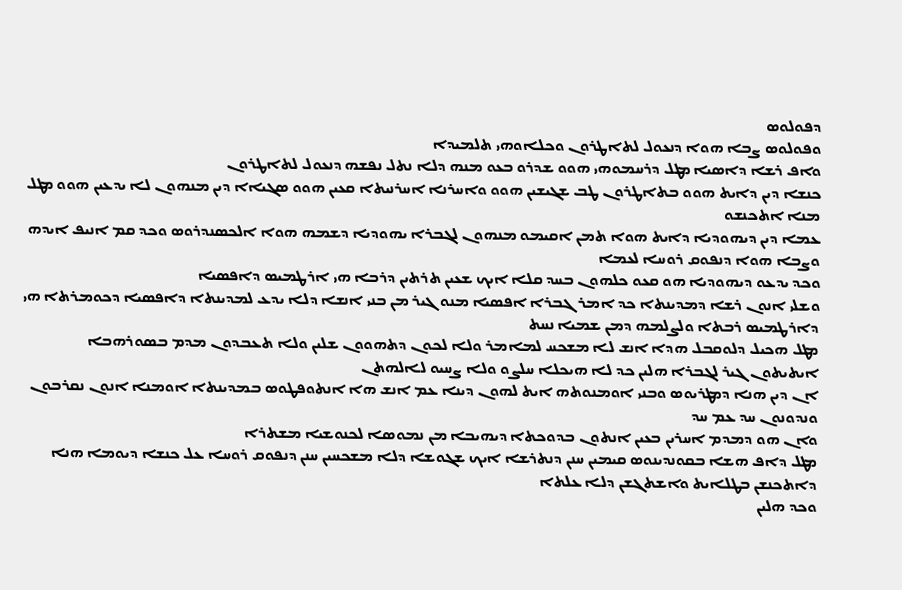ܕܦܘܠܘܣ
ܘܦܘܠܘܣ ܨܒܐ ܗܘܐ ܕܢܥܘܠ ܠܬܐܛܪܘܢ ܘܟܠܐܘܗܝ ܬܠܡܝܕܐ
ܘܐܦ ܪܫܐ ܕܐܣܝܐ ܡܛܠ ܕܪܚܡܘܗܝ ܗܘܘ ܫܕܪܘ ܒܥܘ ܡܢܗ ܕܠܐ ܢܬܠ ܢܦܫܗ ܕܢܥܘܠ ܠܬܐܛܪܘܢ
ܟܢܫܐ ܕܝܢ ܕܐܝܬ ܗܘܘ ܒܬܐܛܪܘܢ ܛܒ ܫܓܝܫܝܢ ܗܘܘ ܘܐܚܪܢܐ ܐܚܪܢܝܬܐ ܩܥܝܢ ܗܘܘ ܣܓܝܐܐ ܕܝܢ ܡܢܗܘܢ ܠܐ ܝܕܥܝܢ ܗܘܘ ܡܛܠ ܡܢܐ ܐܬܟܢܫܘ
ܥܡܐ ܕܝܢ ܕܝܗܘܕܝܐ ܕܐܝܬ ܗܘܐ ܬܡܢ ܐܩܝܡܘ ܡܢܗܘܢ ܠܓܒܪܐ ܝܗܘܕܝܐ ܕܫܡܗ ܗܘܐ ܐܠܟܣܢܕܪܘܣ ܘܟܕ ܩܡ ܐܢܝܦ ܐܝܕܗ ܘܨܒܐ ܗܘܐ ܕܢܦܘܩ ܪܘܚܐ ܠܥܡܐ
ܘܟܕ ܝܕܥܘ ܕܝܗܘܕܝܐ ܗܘ ܩܥܘ ܟܠܗܘܢ ܒܚܕ ܩܠܐ ܐܝܟ ܫܥܝܢ ܬܪܬܝܢ ܕܪܒܐ ܗܝ ܐܪܛܡܝܣ ܕܐܦܣܝܐ
ܘܫܠܝ ܐܢܘܢ ܪܫܐ ܕܡܕܝܢܬܐ ܟܕ ܐܡܪ ܓܒܪܐ ܐܦܣܝܐ ܡܢܘ ܓܝܪ ܡܢ ܒܢܝ ܐܢܫܐ ܕܠܐ ܝܕܥ ܠܡܕܝܢܬܐ ܕܐܦܣܝܐ ܕܟܘܡܪܬܐ ܗܝ ܕܐܪܛܡܝܣ ܪܒܬܐ ܘܠܨܠܡܗ ܕܡܢ ܫܡܝܐ ܢܚܬ
ܡܛܠ ܗܟܝܠ ܕܠܘܩܒܠ ܗܕܐ ܐܢܫ ܠܐ ܡܫܟܚ ܠܡܐܡܪ ܘܠܐ ܠܟܘܢ ܕܬܗܘܘܢ ܫܠܝܢ ܘܠܐ ܬܥܒܕܘܢ ܡܕܡ ܒܣܘܪܗܒܐ
ܐܝܬܝܬܘܢ ܓܝܪ ܠܓܒܪܐ ܗܠܝܢ ܟܕ ܠܐ ܗܝܟܠܐ ܚܠܨܘ ܘܠܐ ܨܚܝܘ ܠܐܠܗܬܢ
ܐܢ ܕܝܢ ܗܢܐ ܕܡܛܪܝܘܣ ܘܒܢܝ ܐܘܡܢܘܬܗ ܐܝܬ ܠܗܘܢ ܕܝܢܐ ܥܡ ܐܢܫ ܗܐ ܐܢܬܘܦܛܘܣ ܒܡܕܝܢܬܐ ܐܘܡܢܐ ܐܢܘܢ ܢܩܪܒܘܢ ܘܢܕܘܢܘܢ ܚܕ ܥܡ ܚܕ
ܘܐܢ ܗܘ ܕܡܕܡ ܐܚܪܝܢ ܒܥܝܢ ܐܢܬܘܢ ܒܕܘܟܬܐ ܕܝܗܝܒܐ ܡܢ ܢܡܘܣܐ ܠܟܢܘܫܝܐ ܡܫܬܪܐ
ܡܛܠ ܕܐܦ ܗܫܐ ܒܩܘܢܕܝܢܘܣ ܩܝܡܝܢ ܚܢܢ ܕܢܬܪܫܐ ܐܝܟ ܫܓܘܫܐ ܕܠܐ ܡܫܟܚܝܢ ܚܢܢ ܕܢܦܘܩ ܪܘܚܐ ܥܠ ܟܢܫܐ ܕܝܘܡܐ ܗܢܐ ܕܐܬܟܢܫܢ ܒܛܠܐܝܬ ܘܐܫܬܓܫܢ ܕܠܐ ܥܠܬܐ
ܘܟܕ ܗܠܝܢ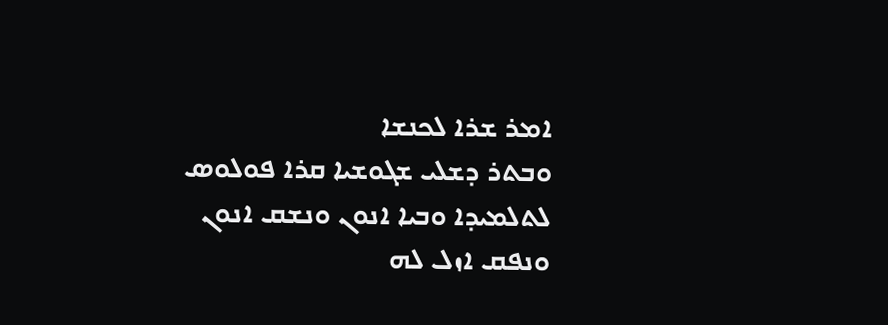ܐܡܪ ܫܪܐ ܠܟܢܫܐ
ܘܒܬܪ ܕܫܠܝ ܫܓܘܫܝܐ ܩܪܐ ܦܘܠܘܣ ܠܬܠܡܝܕܐ ܘܒܝܐ ܐܢܘܢ ܘܢܫܩ ܐܢܘܢ ܘܢܦܩ ܐܙܠ ܠܗ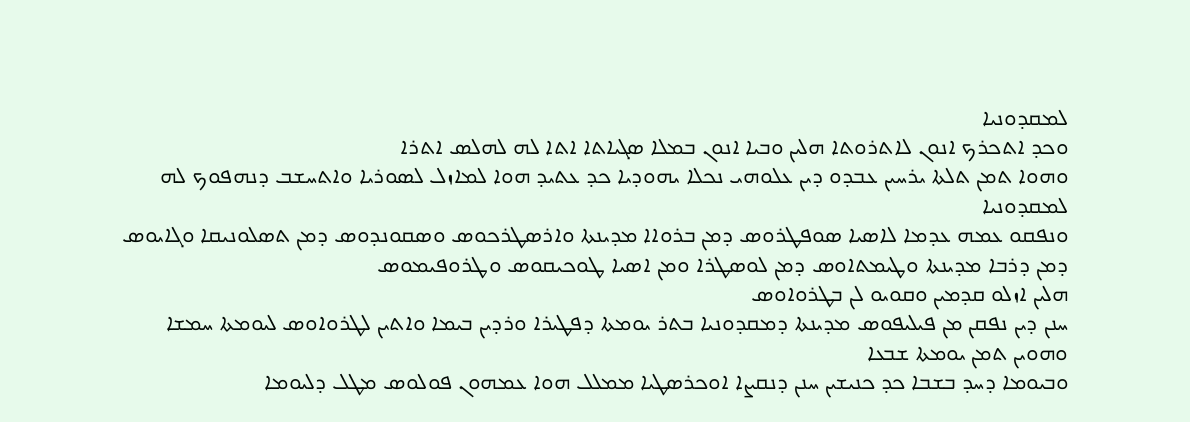ܠܡܩܕܘܢܝܐ
ܘܟܕ ܐܬܟܪܟ ܐܢܘܢ ܠܐܬܪܘܬܐ ܗܠܝܢ ܘܒܝܐ ܐܢܘܢ ܒܡܠܐ ܣܓܝܐܬܐ ܐܬܐ ܠܗ ܠܗܠܣ ܐܬܪܐ
ܘܗܘܐ ܬܡܢ ܬܠܬܐ ܝܪܚܝܢ ܥܒܕܘ ܕܝܢ ܥܠܘܗܝ ܢܟܠܐ ܝܗܘܕܝܐ ܟܕ ܥܬܝܕ ܗܘܐ ܠܡܐܙܠ ܠܣܘܪܝܐ ܘܐܬܚܫܒ ܕܢܗܦܘܟ ܠܗ ܠܡܩܕܘܢܝܐ
ܘܢܦܩܘ ܥܡܗ ܥܕܡܐ ܠܐܣܝܐ ܣܘܦܛܪܘܣ ܕܡܢ ܒܪܘܐܐ ܡܕܝܢܬܐ ܘܐܪܣܛܪܟܘܣ ܘܣܩܘܢܕܘܣ ܕܡܢ ܬܣܠܘܢܝܩܐ ܘܓܐܝܘܣ ܕܡܢ ܕܪܒܐ ܡܕܝܢܬܐ ܘܛܝܡܬܐܘܣ ܕܡܢ ܠܘܣܛܪܐ ܘܡܢ ܐܣܝܐ ܛܘܟܝܩܘܣ ܘܛܪܘܦܝܡܘܣ
ܗܠܝܢ ܐܙܠܘ ܩܕܡܝܢ ܘܩܘܝܘ ܠܢ ܒܛܪܘܐܘܣ
ܚܢܢ ܕܝܢ ܢܦܩܢ ܡܢ ܦܝܠܝܦܘܣ ܡܕܝܢܬܐ ܕܡܩܕܘܢܝܐ ܒܬܪ ܝܘܡܬܐ ܕܦܛܝܪܐ ܘܪܕܝܢ ܒܝܡܐ ܘܐܬܝܢ ܠܛܪܘܐܘܣ ܠܝܘܡܬܐ ܚܡܫܐ ܘܗܘܝܢ ܬܡܢ ܝܘܡܬܐ ܫܒܥܐ
ܘܒܝܘܡܐ ܕܚܕ ܒܫܒܐ ܟܕ ܟܢܝܫܝܢ ܚܢܢ ܕܢܩܨܐ ܐܘܟܪܣܛܝܐ ܡܡܠܠ ܗܘܐ ܥܡܗܘܢ ܦܘܠܘܣ ܡܛܠ ܕܠܝܘܡܐ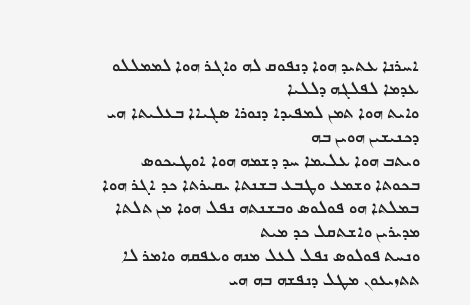ܐܚܪܢܐ ܥܬܝܕ ܗܘܐ ܕܢܦܘܩ ܠܗ ܘܐܓܪ ܗܘܐ ܠܡܡܠܠܘ ܥܕܡܐ ܠܦܠܓܗ ܕܠܠܝܐ
ܘܐܝܬ ܗܘܐ ܬܡܢ ܠܡܦܝܕܐ ܕܢܘܪܐ ܣܓܝܐܐ ܒܥܠܝܬܐ ܗܝ ܕܟܢܝܫܝܢ ܗܘܝܢ ܒܗ
ܘܝܬܒ ܗܘܐ ܥܠܝܡܐ ܚܕ ܕܫܡܗ ܗܘܐ ܐܘܛܝܟܘܣ ܒܟܘܬܐ ܘܫܡܥ ܘܛܒܥ ܒܫܢܬܐ ܝܩܝܪܬܐ ܟܕ ܐܓܪ ܗܘܐ ܒܡܠܬܐ ܗܘ ܦܘܠܘܣ ܘܒܫܢܬܗ ܢܦܠ ܗܘܐ ܡܢ ܬܠܬܐ ܡܕܝܪܝܢ ܘܐܫܬܩܠ ܟܕ ܡܝܬ
ܘܢܚܬ ܦܘܠܘܣ ܢܦܠ ܠܥܠ ܡܢܗ ܘܥܦܩܗ ܘܐܡܪ ܠܐ ܬܬܙܝܥܘܢ ܡܛܠ ܕܢܦܫܗ ܒܗ ܗܝ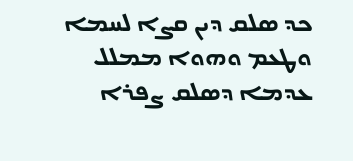ܟܕ ܣܠܩ ܕܝܢ ܩܨܐ ܠܚܡܐ ܘܛܥܡ ܘܗܘܐ ܡܡܠܠ ܥܕܡܐ ܕܣܠܩ ܨܦܪܐ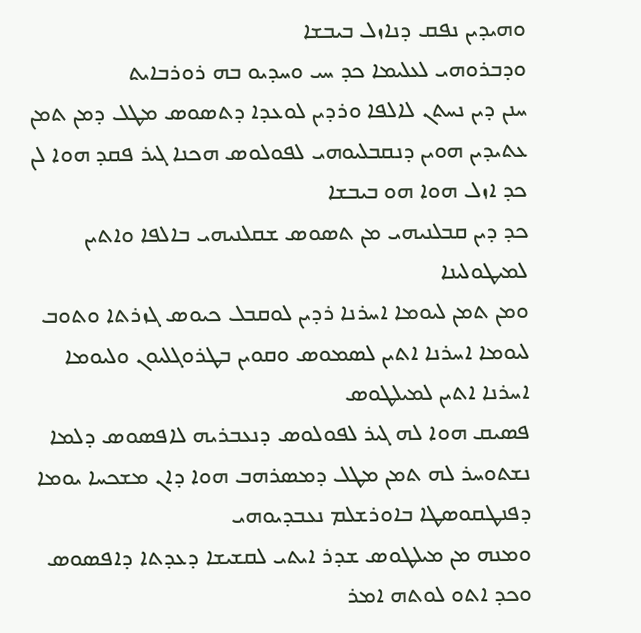ܘܗܝܕܝܢ ܢܦܩ ܕܢܐܙܠ ܒܝܒܫܐ
ܘܕܒܪܘܗܝ ܠܥܠܝܡܐ ܟܕ ܚܝ ܘܚܕܝܘ ܒܗ ܪܘܪܒܐܝܬ
ܚܢܢ ܕܝܢ ܢܚܬܢ ܠܐܠܦܐ ܘܪܕܝܢ ܠܘܥܕܐ ܕܬܣܘܣ ܡܛܠ ܕܡܢ ܬܡܢ ܥܬܝܕܝܢ ܗܘܝܢ ܕܢܩܒܠܝܘܗܝ ܠܦܘܠܘܣ ܗܟܢܐ ܓܝܪ ܦܩܕ ܗܘܐ ܠܢ ܟܕ ܐܙܠ ܗܘܐ ܗܘ ܒܝܒܫܐ
ܟܕ ܕܝܢ ܩܒܠܢܝܗܝ ܡܢ ܬܣܘܣ ܫܩܠܢܝܗܝ ܒܐܠܦܐ ܘܐܬܝܢ ܠܡܝܛܘܠܝܢܐ
ܘܡܢ ܬܡܢ ܠܝܘܡܐ ܐܚܪܢܐ ܪܕܝܢ ܠܘܩܒܠ ܟܝܘܣ ܓܙܪܬܐ ܘܬܘܒ ܠܝܘܡܐ ܐܚܪܢܐ ܐܬܝܢ ܠܣܡܘܣ ܘܩܘܝܢ ܒܛܪܘܓܠܝܘܢ ܘܠܝܘܡܐ ܐܚܪܢܐ ܐܬܝܢ ܠܡܝܠܛܘܣ
ܦܣܝܩ ܗܘܐ ܠܗ ܓܝܪ ܠܦܘܠܘܣ ܕܢܥܒܪܝܗ ܠܐܦܣܘܣ ܕܠܡܐ ܢܫܬܘܚܪ ܠܗ ܬܡܢ ܡܛܠ ܕܡܣܪܗܒ ܗܘܐ ܕܐܢ ܡܫܟܚܐ ܝܘܡܐ ܕܦܢܛܩܘܣܛܐ ܒܐܘܪܫܠܡ ܢܥܒܕܝܘܗܝ
ܘܡܢܗ ܡܢ ܡܝܠܛܘܣ ܫܕܪ ܐܝܬܝ ܠܩܫܝܫܐ ܕܥܕܬܐ ܕܐܦܣܘܣ
ܘܟܕ ܐܬܘ ܠܘܬܗ ܐܡܪ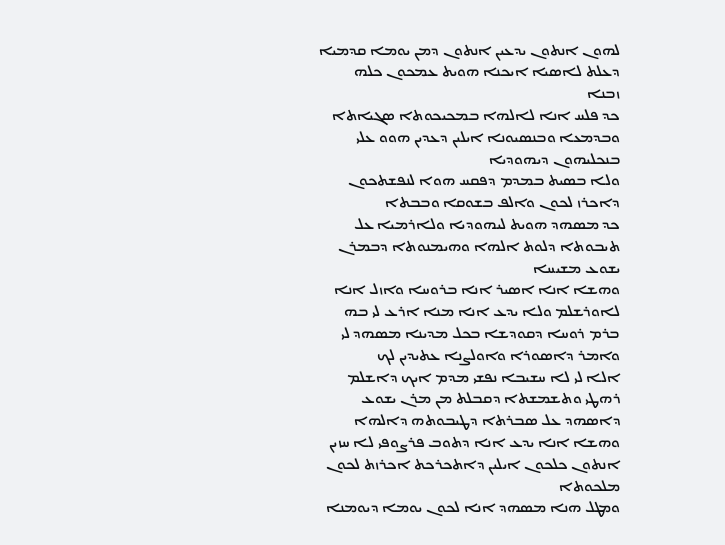ܠܗܘܢ ܐܢܬܘܢ ܝܕܥܝܢ ܐܢܬܘܢ ܕܡܢ ܝܘܡܐ ܩܕܡܝܐ ܕܥܠܬ ܠܐܣܝܐ ܐܝܟܢܐ ܗܘܝܬ ܥܡܟܘܢ ܟܠܗ ܙܒܢܐ
ܟܕ ܦܠܚ ܐܢܐ ܠܐܠܗܐ ܒܡܟܝܟܘܬܐ ܣܓܝܐܬܐ ܘܒܕܡܥܐ ܘܒܢܣܝܘܢܐ ܐܝܠܝܢ ܕܥܕܝܢ ܗܘܘ ܥܠܝ ܒܢܟܠܝܗܘܢ ܕܝܗܘܕܝܐ
ܘܠܐ ܒܣܝܬ ܒܡܕܡ ܕܦܩܚ ܗܘܐ ܠܢܦܫܬܟܘܢ ܕܐܟܪܙ ܠܟܘܢ ܘܐܠܦ ܒܫܘܩܐ ܘܒܒܬܐ
ܟܕ ܡܣܗܕ ܗܘܝܬ ܠܝܗܘܕܝܐ ܘܠܐܪܡܝܐ ܥܠ ܬܝܒܘܬܐ ܕܠܘܬ ܐܠܗܐ ܘܗܝܡܢܘܬܐ ܕܒܡܪܢ ܝܫܘܥ ܡܫܝܚܐ
ܘܗܫܐ ܐܢܐ ܐܣܝܪ ܐܢܐ ܒܪܘܚܐ ܘܐܙܠ ܐܢܐ ܠܐܘܪܫܠܡ ܘܠܐ ܝܕܥ ܐܢܐ ܡܢܐ ܐܪܥ ܠܝ ܒܗ
ܒܪܡ ܪܘܚܐ ܕܩܘܕܫܐ ܒܟܠ ܡܕܝܢܐ ܡܣܗܕ ܠܝ ܘܐܡܪ ܕܐܣܘܪܐ ܘܐܘܠܨܢܐ ܥܬܝܕܝܢ ܠܟ
ܐܠܐ ܠܝ ܠܐ ܚܫܝܒܐ ܢܦܫܝ ܡܕܡ ܐܝܟ ܕܐܫܠܡ ܪܗܛܝ ܘܬܫܡܫܬܐ ܕܩܒܠܬ ܡܢ ܡܪܢ ܝܫܘܥ ܕܐܣܗܕ ܥܠ ܣܒܪܬܐ ܕܛܝܒܘܬܗ ܕܐܠܗܐ
ܘܗܫܐ ܐܢܐ ܝܕܥ ܐܢܐ ܕܬܘܒ ܦܪܨܘܦܝ ܠܐ ܚܙܝܢ ܐܢܬܘܢ ܟܠܟܘܢ ܐܝܠܝܢ ܕܐܬܟܪܟܬ ܐܟܪܙܬ ܠܟܘܢ ܡܠܟܘܬܐ
ܘܡܛܠ ܗܢܐ ܡܣܗܕ ܐܢܐ ܠܟܘܢ ܝܘܡܐ ܕܝܘܡܢܐ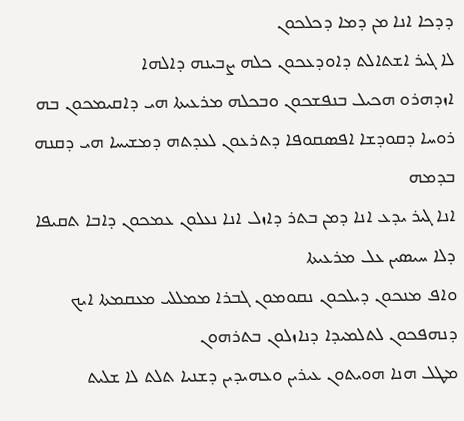ܕܕܟܐ ܐܢܐ ܡܢ ܕܡܐ ܕܟܠܟܘܢ
ܠܐ ܓܝܪ ܐܫܬܐܠܬ ܕܐܘܕܥܟܘܢ ܟܠܗ ܨܒܝܢܗ ܕܐܠܗܐ
ܐܙܕܗܪܘ ܗܟܝܠ ܒܢܦܫܟܘܢ ܘܒܟܠܗ ܡܪܥܝܬܐ ܗܝ ܕܐܩܝܡܟܘܢ ܒܗ ܪܘܚܐ ܕܩܘܕܫܐ ܐܦܣܩܘܦܐ ܕܬܪܥܘܢ ܠܥܕܬܗ ܕܡܫܝܚܐ ܗܝ ܕܩܢܗ ܒܕܡܗ
ܐܢܐ ܓܝܪ ܝܕܥ ܐܢܐ ܕܡܢ ܒܬܪ ܕܐܙܠ ܐܢܐ ܢܥܠܘܢ ܥܡܟܘܢ ܕܐܒܐ ܬܩܝܦܐ ܕܠܐ ܚܝܣܝܢ ܥܠ ܡܪܥܝܬܐ
ܘܐܦ ܡܢܟܘܢ ܕܝܠܟܘܢ ܢܩܘܡܘܢ ܓܒܪܐ ܡܡܠܠܝ ܡܥܩܡܬܐ ܐܝܟ ܕܢܗܦܟܘܢ ܠܬܠܡܝܕܐ ܕܢܐܙܠܘܢ ܒܬܪܗܘܢ
ܡܛܠ ܗܢܐ ܗܘܝܬܘܢ ܥܝܪܝܢ ܘܥܗܝܕܝܢ ܕܫܢܝܐ ܬܠܬ ܠܐ ܫܠܝܬ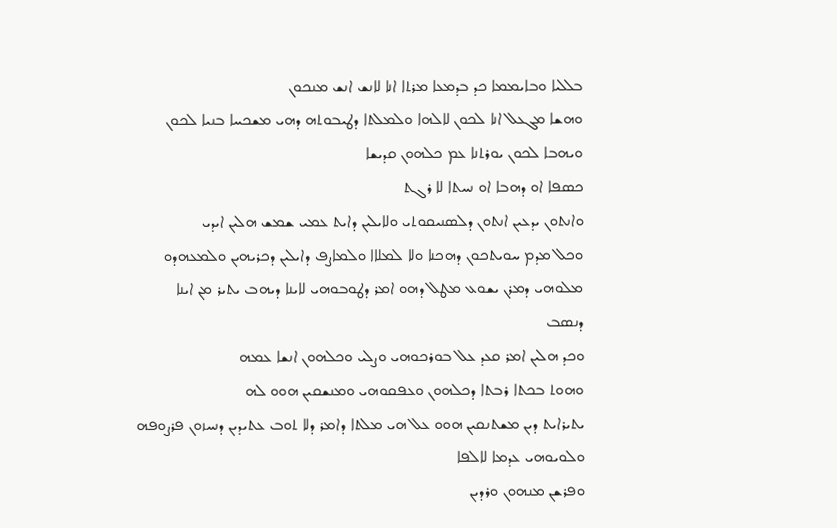ܒܠܠܝܐ ܘܒܐܝܡܡܐ ܟܕ ܒܕܡܥܐ ܡܪܬܐ ܐܢܐ ܠܐܢܫ ܐܢܫ ܡܢܟܘܢ
ܘܗܫܐ ܡܓܥܠ ܐܢܐ ܠܟܘܢ ܠܐܠܗܐ ܘܠܡܠܬܐ ܕܛܝܒܘܬܗ ܕܗܝ ܡܫܟܚܐ ܒܢܝܐ ܠܟܘܢ ܘܝܗܒܐ ܠܟܘܢ ܝܘܪܬܢܐ ܥܡ ܟܠܗܘܢ ܩܕܝܫܐ
ܟܣܦܐ ܐܘ ܕܗܒܐ ܐܘ ܢܚܬܐ ܠܐ ܪܓܬ
ܘܐܢܬܘܢ ܝܕܥܝܢ ܐܢܬܘܢ ܕܠܣܢܝܩܘܬܝ ܘܠܐܝܠܝܢ ܕܐܝܬ ܥܡܝ ܫܡܫ ܗܠܝܢ ܐܝܕܝ
ܘܟܠ ܡܕܡ ܚܘܝܬܟܘܢ ܕܗܟܢܐ ܘܠܐ ܠܡܠܐܐ ܘܠܡܐܨܦ ܕܐܝܠܝܢ ܕܟܪܝܗܝܢ ܘܠܡܥܗܕܘ ܡܠܘܗܝ ܕܡܪܢ ܝܫܘܥ ܡܛܠ ܕܗܘ ܐܡܪ ܕܛܘܒܘܗܝ ܠܐܝܢܐ ܕܝܗܒ ܝܬܝܪ ܡܢ ܐܝܢܐ ܕܢܣܒ
ܘܟܕ ܗܠܝܢ ܐܡܪ ܩܥܕ ܥܠ ܒܘܪܟܘܗܝ ܘܨܠܝ ܘܟܠܗܘܢ ܐܢܫܐ ܥܡܗ
ܘܗܘܬ ܒܟܬܐ ܪܒܬܐ ܕܟܠܗܘܢ ܘܥܦܩܘܗܝ ܘܡܢܫܩܝܢ ܗܘܘ ܠܗ
ܝܬܝܪܐܝܬ ܕܝܢ ܡܫܬܢܩܝܢ ܗܘܘ ܥܠ ܗܝ ܡܠܬܐ ܕܐܡܪ ܕܠܐ ܬܘܒ ܥܬܝܕܝܢ ܕܢܚܙܘܢ ܦܪܨܘܦܗ ܘܠܘܝܘܗܝ ܥܕܡܐ ܠܐܠܦܐ
ܘܦܪܫܢ ܡܢܗܘܢ ܘܪܕܝܢ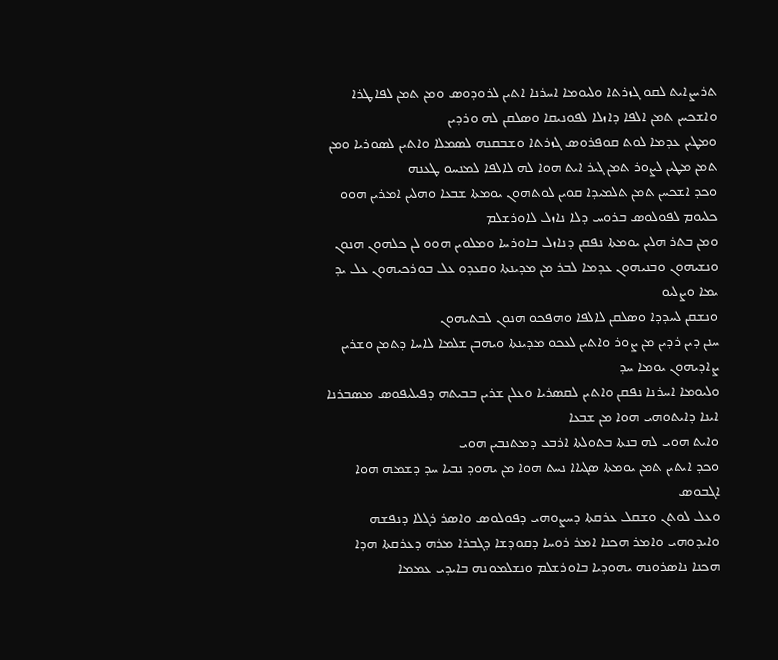ܬܪܝܨܐܝܬ ܠܩܘ ܓܙܪܬܐ ܘܠܝܘܡܐ ܐܚܪܢܐ ܐܬܝܢ ܠܪܘܕܘܣ ܘܡܢ ܬܡܢ ܠܦܐܛܪܐ
ܘܐܫܟܚܢ ܬܡܢ ܐܠܦܐ ܕܐܙܠܐ ܠܦܘܢܝܩܐ ܘܣܠܩܢ ܠܗ ܘܪܕܝܢ
ܘܡܛܝܢ ܥܕܡܐ ܠܘܬ ܩܘܦܪܘܣ ܓܙܪܬܐ ܘܫܒܩܢܗ ܠܣܡܠܐ ܘܐܬܝܢ ܠܣܘܪܝܐ ܘܡܢ ܬܡܢ ܡܛܝܢ ܠܨܘܪ ܬܡܢ ܓܝܪ ܐܝܬ ܗܘܐ ܠܗ ܠܐܠܦܐ ܠܡܢܚܘ ܛܥܢܗ
ܘܟܕ ܐܫܟܚܢ ܬܡܢ ܬܠܡܝܕܐ ܩܘܝܢ ܠܘܬܗܘܢ ܝܘܡܬܐ ܫܒܥܐ ܘܗܠܝܢ ܐܡܪܝܢ ܗܘܘ ܟܠܝܘܡ ܠܦܘܠܘܣ ܒܪܘܚ ܕܠܐ ܢܐܙܠ ܠܐܘܪܫܠܡ
ܘܡܢ ܒܬܪ ܗܠܝܢ ܝܘܡܬܐ ܢܦܩܢ ܕܢܐܙܠ ܒܐܘܪܚܐ ܘܡܠܘܝܢ ܗܘܘ ܠܢ ܟܠܗܘܢ ܗܢܘܢ ܘܢܫܝܗܘܢ ܘܒܢܝܗܘܢ ܥܕܡܐ ܠܒܪ ܡܢ ܡܕܝܢܬܐ ܘܩܥܕܘ ܥܠ ܒܘܪܟܝܗܘܢ ܥܠ ܝܕ ܝܡܐ ܘܨܠܝܘ
ܘܢܫܩܢ ܠܚܕܕܐ ܘܣܠܩܢ ܠܐܠܦܐ ܘܗܦܟܘ ܗܢܘܢ ܠܒܬܝܗܘܢ
ܚܢܢ ܕܝܢ ܪܕܝܢ ܡܢ ܨܘܪ ܘܐܬܝܢ ܠܥܟܘ ܡܕܝܢܬܐ ܘܝܗܒܢ ܫܠܡܐ ܠܐܚܐ ܕܬܡܢ ܘܫܪܝܢ ܨܐܕܝܗܘܢ ܝܘܡܐ ܚܕ
ܘܠܝܘܡܐ ܐܚܪܢܐ ܢܦܩܢ ܘܐܬܝܢ ܠܩܣܪܝܐ ܘܥܠܢ ܫܪܝܢ ܒܒܝܬܗ ܕܦܝܠܝܦܘܣ ܡܣܒܪܢܐ ܐܝܢܐ ܕܐܝܬܘܗܝ ܗܘܐ ܡܢ ܫܒܥܐ
ܘܐܝܬ ܗܘܝ ܠܗ ܒܢܬܐ ܒܬܘܠܬܐ ܐܪܒܥ ܕܡܬܢܒܝܢ ܗܘܝ
ܘܟܕ ܐܝܬܝܢ ܬܡܢ ܝܘܡܬܐ ܣܓܝܐܐ ܢܚܬ ܗܘܐ ܡܢ ܝܗܘܕ ܢܒܝܐ ܚܕ ܕܫܡܗ ܗܘܐ ܐܓܒܘܣ
ܘܥܠ ܠܘܬܢ ܘܫܩܠ ܥܪܩܬܐ ܕܚܨܘܗܝ ܕܦܘܠܘܣ ܘܐܣܪ ܪܓܠܐ ܕܢܦܫܗ ܘܐܝܕܘܗܝ ܘܐܡܪ ܗܟܢܐ ܐܡܪ ܪܘܚܐ ܕܩܘܕܫܐ ܕܓܒܪܐ ܡܪܗ ܕܥܪܩܬܐ ܗܕܐ ܗܟܢܐ ܢܐܣܪܘܢܗ ܝܗܘܕܝܐ ܒܐܘܪܫܠܡ ܘܢܫܠܡܘܢܗ ܒܐܝܕܝ ܥܡܡܐ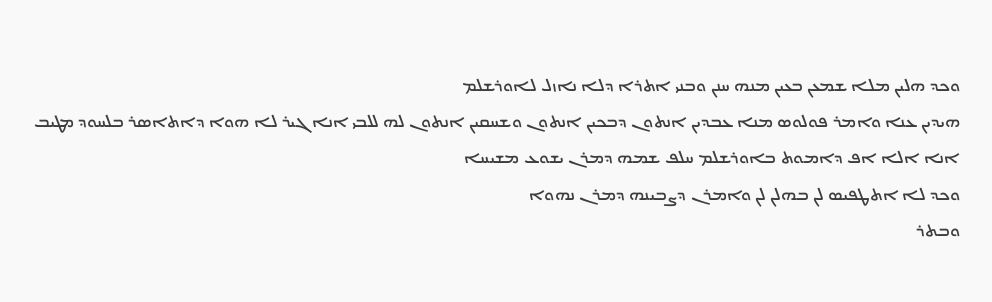ܘܟܕ ܗܠܝܢ ܡܠܐ ܫܡܥܢ ܒܥܝܢ ܡܢܗ ܚܢܢ ܘܒܢܝ ܐܬܪܐ ܕܠܐ ܢܐܙܠ ܠܐܘܪܫܠܡ
ܗܝܕܝܢ ܥܢܐ ܘܐܡܪ ܦܘܠܘܣ ܡܢܐ ܥܒܕܝܢ ܐܢܬܘܢ ܕܒܟܝܢ ܐܢܬܘܢ ܘܫܚܩܝܢ ܐܢܬܘܢ ܠܗ ܠܠܒܝ ܐܢܐ ܓܝܪ ܠܐ ܗܘܐ ܕܐܬܐܣܪ ܒܠܚܘܕ ܡܛܝܒ ܐܢܐ ܐܠܐ ܐܦ ܕܐܡܘܬ ܒܐܘܪܫܠܡ ܚܠܦ ܫܡܗ ܕܡܪܢ ܝܫܘܥ ܡܫܝܚܐ
ܘܟܕ ܠܐ ܐܬܛܦܝܣ ܠܢ ܒܗܠܢ ܠܢ ܘܐܡܪܢ ܕܨܒܝܢܗ ܕܡܪܢ ܢܗܘܐ
ܘܒܬܪ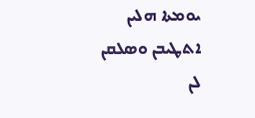ܝܘܡܬܐ ܗܠܝܢ ܐܬܛܝܒܢ ܘܣܠܩܢ ܠܢ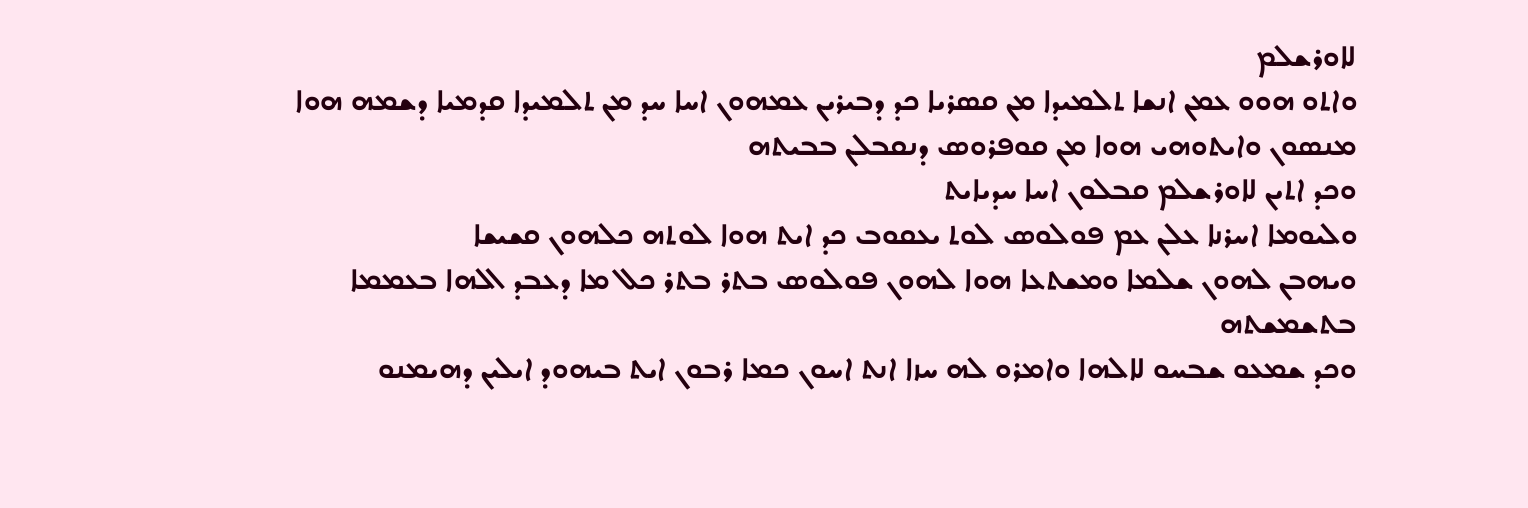ܠܐܘܪܫܠܡ
ܘܐܬܘ ܗܘܘ ܥܡܢ ܐܢܫܐ ܬܠܡܝܕܐ ܡܢ ܩܣܪܝܐ ܟܕ ܕܒܝܪܝܢ ܥܡܗܘܢ ܐܚܐ ܚܕ ܡܢ ܬܠܡܝܕܐ ܩܕܡܝܐ ܕܫܡܗ ܗܘܐ ܡܢܣܘܢ ܘܐܝܬܘܗܝ ܗܘܐ ܡܢ ܩܘܦܪܘܣ ܕܢܩܒܠܢ ܒܒܝܬܗ
ܘܟܕ ܐܬܝܢ ܠܐܘܪܫܠܡ ܩܒܠܘܢ ܐܚܐ ܚܕܝܐܝܬ
ܘܠܝܘܡܐ ܐܚܪܢܐ ܥܠܢ ܥܡ ܦܘܠܘܣ ܠܘܬ ܝܥܩܘܒ ܟܕ ܐܝܬ ܗܘܐ ܠܘܬܗ ܟܠܗܘܢ ܩܫܝܫܐ
ܘܝܗܒܢ ܠܗܘܢ ܫܠܡܐ ܘܡܫܬܥܐ ܗܘܐ ܠܗܘܢ ܦܘܠܘܣ ܒܬܪ ܒܬܪ ܟܠ ܡܐ ܕܥܒܕ ܐܠܗܐ ܒܥܡܡܐ ܒܬܫܡܫܬܗ
ܘܟܕ ܫܡܥܘ ܫܒܚܘ ܠܐܠܗܐ ܘܐܡܪܘ ܠܗ ܚܙܐ ܐܢܬ ܐܚܘܢ ܟܡܐ ܪܒܘܢ ܐܝܬ ܒܝܗܘܕ ܐܝܠܝܢ ܕܗܝܡܢܘ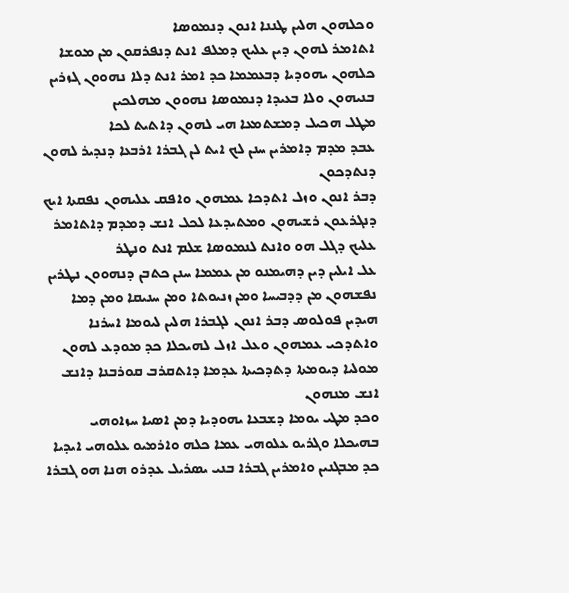ܘܟܠܗܘܢ ܗܠܝܢ ܛܢܢܐ ܐܢܘܢ ܕܢܡܘܣܐ
ܐܬܐܡܪ ܠܗܘܢ ܕܝܢ ܥܠܝܟ ܕܡܠܦ ܐܢܬ ܕܢܦܪܩܘܢ ܡܢ ܡܘܫܐ ܟܠܗܘܢ ܝܗܘܕܝܐ ܕܒܥܡܡܐ ܟܕ ܐܡܪ ܐܢܬ ܕܠܐ ܢܗܘܘܢ ܓܙܪܝܢ ܒܢܝܗܘܢ ܘܠܐ ܒܥܝܕܐ ܕܢܡܘܣܐ ܢܗܘܘܢ ܡܗܠܟܝܢ
ܡܛܠ ܗܟܝܠ ܕܡܫܬܡܥܐ ܗܝ ܠܗܘܢ ܕܐܬܝܬ ܠܟܐ
ܥܒܕ ܡܕܡ ܕܐܡܪܝܢ ܚܢܢ ܠܟ ܐܝܬ ܠܢ ܓܒܪܐ ܐܪܒܥܐ ܕܢܕܝܪ ܠܗܘܢ ܕܢܬܕܟܘܢ
ܕܒܪ ܐܢܘܢ ܘܙܠ ܐܬܕܟܐ ܥܡܗܘܢ ܘܐܦܩ ܥܠܝܗܘܢ ܢܦܩܬܐ ܐܝܟ ܕܢܓܪܥܘܢ ܪܫܝܗܘܢ ܘܡܬܝܕܥܐ ܠܟܠ ܐܢܫ ܕܡܕܡ ܕܐܬܐܡܪ ܥܠܝܟ ܕܓܠ ܗܘ ܘܐܢܬ ܠܢܡܘܣܐ ܫܠܡ ܐܢܬ ܘܢܛܪ
ܥܠ ܐܝܠܝܢ ܕܝܢ ܕܗܝܡܢܘ ܡܢ ܥܡܡܐ ܚܢܢ ܟܬܒܢ ܕܢܗܘܘܢ ܢܛܪܝܢ ܢܦܫܗܘܢ ܡܢ ܕܕܒܝܚܐ ܘܡܢ ܙܢܝܘܬܐ ܘܡܢ ܚܢܝܩܐ ܘܡܢ ܕܡܐ
ܗܝܕܝܢ ܦܘܠܘܣ ܕܒܪ ܐܢܘܢ ܠܓܒܪܐ ܗܠܝܢ ܠܝܘܡܐ ܐܚܪܢܐ ܘܐܬܕܟܝ ܥܡܗܘܢ ܘܥܠ ܐܙܠ ܠܗܝܟܠܐ ܟܕ ܡܘܕܥ ܠܗܘܢ ܡܘܠܝܐ ܕܝܘܡܬܐ ܕܬܕܟܝܬܐ ܥܕܡܐ ܕܐܬܩܪܒ ܩܘܪܒܢܐ ܕܐܢܫ ܐܢܫ ܡܢܗܘܢ
ܘܟܕ ܡܛܝ ܝܘܡܐ ܕܫܒܥܐ ܝܗܘܕܝܐ ܕܡܢ ܐܣܝܐ ܚܙܐܘܗܝ ܒܗܝܟܠܐ ܘܓܪܝܘ ܥܠܘܗܝ ܥܡܐ ܟܠܗ ܘܐܪܡܝܘ ܥܠܘܗܝ ܐܝܕܝܐ
ܟܕ ܡܒܓܢܝܢ ܘܐܡܪܝܢ ܓܒܪܐ ܒܢܝ ܝܣܪܝܠ ܥܕܪܘ ܗܢܐ ܗܘ ܓܒܪܐ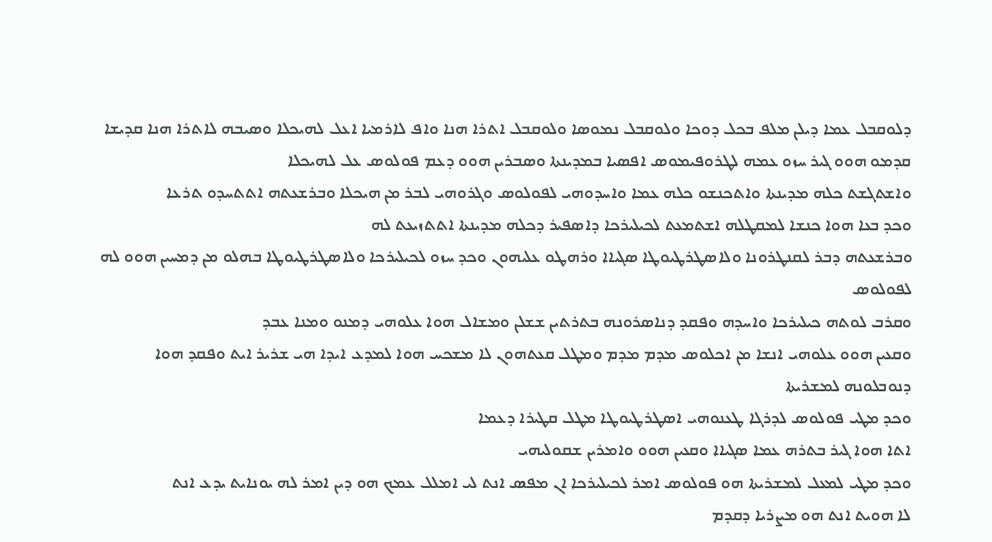ܕܠܘܩܒܠ ܥܡܐ ܕܝܠܢ ܡܠܦ ܒܟܠ ܕܘܟܐ ܘܠܘܩܒܠ ܢܡܘܣܐ ܘܠܘܩܒܠ ܐܬܪܐ ܗܢܐ ܘܐܦ ܠܐܪܡܝܐ ܐܥܠ ܠܗܝܟܠܐ ܘܣܝܒܗ ܠܐܬܪܐ ܗܢܐ ܩܕܝܫܐ
ܩܕܡܘ ܗܘܘ ܓܝܪ ܚܙܘ ܥܡܗ ܠܛܪܘܦܝܡܘܣ ܐܦܣܝܐ ܒܡܕܝܢܬܐ ܘܣܒܪܝܢ ܗܘܘ ܕܥܡ ܦܘܠܘܣ ܥܠ ܠܗܝܟܠܐ
ܘܐܫܬܓܫܬ ܟܠܗ ܡܕܝܢܬܐ ܘܐܬܟܢܫܘ ܟܠܗ ܥܡܐ ܘܐܚܕܘܗܝ ܠܦܘܠܘܣ ܘܓܪܘܗܝ ܠܒܪ ܡܢ ܗܝܟܠܐ ܘܒܪܫܥܬܗ ܐܬܬܚܕܘ ܬܪܥܐ
ܘܟܕ ܒܥܐ ܗܘܐ ܟܢܫܐ ܠܡܩܛܠܗ ܐܫܬܡܥܬ ܠܟܝܠܝܪܟܐ ܕܐܣܦܝܪ ܕܟܠܗ ܡܕܝܢܬܐ ܐܬܬܙܝܥܬ ܠܗ
ܘܒܪܫܥܬܗ ܕܒܪ ܠܩܢܛܪܘܢܐ ܘܠܐܣܛܪܛܝܘܛܐ ܣܓܝܐܐ ܘܪܗܛܘ ܥܠܝܗܘܢ ܘܟܕ ܚܙܘ ܠܟܝܠܝܪܟܐ ܘܠܐܣܛܪܛܝܘܛܐ ܒܗܠܘ ܡܢ ܕܡܚܝܢ ܗܘܘ ܠܗ ܠܦܘܠܘܣ
ܘܩܪܒ ܠܘܬܗ ܟܝܠܝܪܟܐ ܘܐܚܕܗ ܘܦܩܕ ܕܢܐܣܪܘܢܗ ܒܬܪܬܝܢ ܫܫܠܢ ܘܡܫܐܠ ܗܘܐ ܥܠܘܗܝ ܕܡܢܘ ܘܡܢܐ ܥܒܕ
ܘܩܥܝܢ ܗܘܘ ܥܠܘܗܝ ܐܢܫܐ ܡܢ ܐܟܠܘܣ ܡܕܡ ܡܕܡ ܘܡܛܠ ܩܥܬܗܘܢ ܠܐ ܡܫܟܚ ܗܘܐ ܠܡܕܥ ܐܝܕܐ ܗܝ ܫܪܝܪ ܐܝܬ ܘܦܩܕ ܗܘܐ ܕܢܘܒܠܘܢܗ ܠܡܫܪܝܬܐ
ܘܟܕ ܡܛܝ ܦܘܠܘܣ ܠܕܪܓܐ ܛܥܢܘܗܝ ܐܣܛܪܛܝܘܛܐ ܡܛܠ ܩܛܝܪܐ ܕܥܡܐ
ܐܬܐ ܗܘܐ ܓܝܪ ܒܬܪܗ ܥܡܐ ܣܓܝܐܐ ܘܩܥܝܢ ܗܘܘ ܘܐܡܪܝܢ ܫܩܘܠܝܗܝ
ܘܟܕ ܡܛܝ ܠܡܥܠ ܠܡܫܪܝܬܐ ܗܘ ܦܘܠܘܣ ܐܡܪ ܠܟܝܠܝܪܟܐ ܐܢ ܡܦܣ ܐܢܬ ܠܝ ܐܡܠܠ ܥܡܟ ܗܘ ܕܝܢ ܐܡܪ ܠܗ ܝܘܢܐܝܬ ܝܕܥ ܐܢܬ
ܠܐ ܗܘܝܬ ܐܢܬ ܗܘ ܡܨܪܝܐ ܕܩܕܡ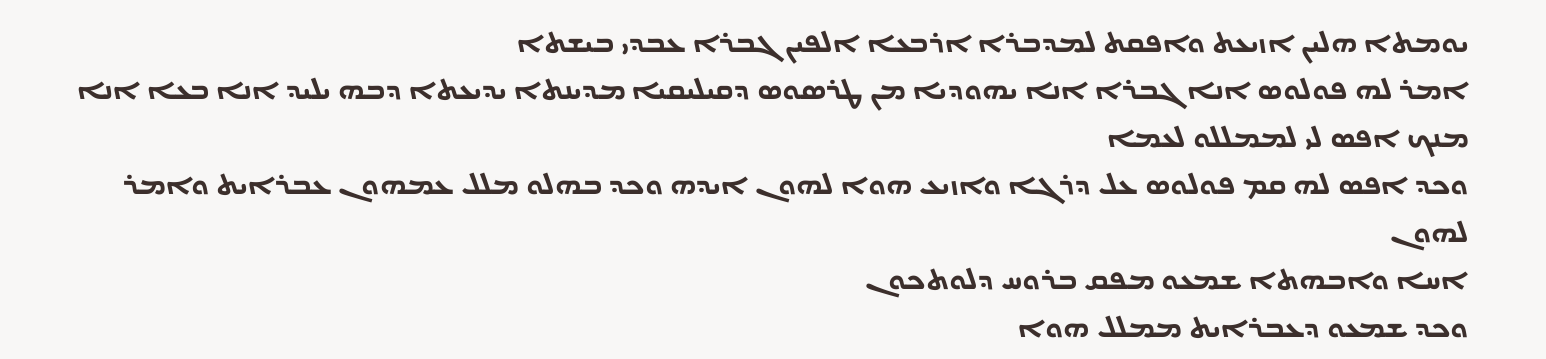ܝܘܡܬܐ ܗܠܝܢ ܐܙܝܥܬ ܘܐܦܩܬ ܠܡܕܒܪܐ ܐܪܒܥܐ ܐܠܦܝܢ ܓܒܪܐ ܥܒܕܝ ܒܝܫܬܐ
ܐܡܪ ܠܗ ܦܘܠܘܣ ܐܢܐ ܓܒܪܐ ܐܢܐ ܝܗܘܕܝܐ ܡܢ ܛܪܣܘܣ ܕܩܝܠܝܩܝܐ ܡܕܝܢܬܐ ܝܕܝܥܬܐ ܕܒܗ ܝܠܝܕ ܐܢܐ ܒܥܐ ܐܢܐ ܡܢܟ ܐܦܣ ܠܝ ܠܡܡܠܠܘ ܠܥܡܐ
ܘܟܕ ܐܦܣ ܠܗ ܩܡ ܦܘܠܘܣ ܥܠ ܕܪܓܐ ܘܐܙܝܥ ܗܘܐ ܠܗܘܢ ܐܝܕܗ ܘܟܕ ܒܗܠܘ ܡܠܠ ܥܡܗܘܢ ܥܒܪܐܝܬ ܘܐܡܪ ܠܗܘܢ
ܐܚܐ ܘܐܒܗܬܐ ܫܡܥܘ ܡܦܩ ܒܪܘܚ ܕܠܘܬܟܘܢ
ܘܟܕ ܫܡܥܘ ܕܥܒܪܐܝܬ ܡܡܠܠ ܗܘܐ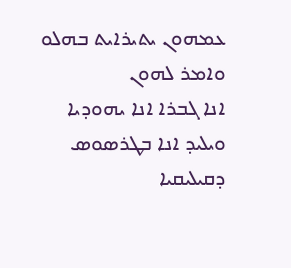ܥܡܗܘܢ ܝܬܝܪܐܝܬ ܒܗܠܘ ܘܐܡܪ ܠܗܘܢ
ܐܢܐ ܓܒܪܐ ܐܢܐ ܝܗܘܕܝܐ ܘܝܠܝܕ ܐܢܐ ܒܛܪܣܘܣ ܕܩܝܠܝܩܝܐ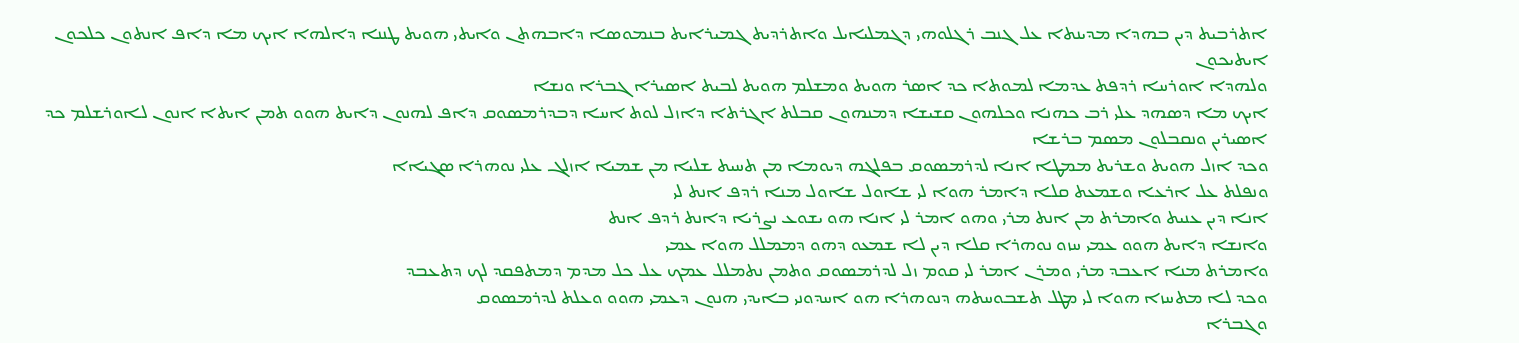ܐܬܪܒܝܬ ܕܝܢ ܒܗܕܐ ܡܕܝܢܬܐ ܥܠ ܓܢܒ ܪܓܠܘܗܝ ܕܓܡܠܝܐܝܠ ܘܐܬܪܕܝܬ ܓܡܝܪܐܝܬ ܒܢܡܘܣܐ ܕܐܒܗܬܢ ܘܐܝܬܝ ܗܘܝܬ ܛܢܢܐ ܕܐܠܗܐ ܐܝܟ ܡܐ ܕܐܦ ܐܢܬܘܢ ܟܠܟܘܢ ܐܝܬܝܟܘܢ
ܘܠܗܕܐ ܐܘܪܚܐ ܪܕܦܬ ܥܕܡܐ ܠܡܘܬܐ ܟܕ ܐܣܪ ܗܘܝܬ ܘܡܫܠܡ ܗܘܝܬ ܠܒܝܬ ܐܣܝܪܐ ܓܒܪܐ ܘܢܫܐ
ܐܝܟ ܡܐ ܕܣܗܕ ܥܠܝ ܪܒ ܟܗܢܐ ܘܟܠܗܘܢ ܩܫܝܫܐ ܕܡܢܗܘܢ ܩܒܠܬ ܐܓܪܬܐ ܕܐܙܠ ܠܘܬ ܐܚܐ ܕܒܕܪܡܣܘܩ ܕܐܦ ܠܗܢܘܢ ܕܐܝܬ ܗܘܘ ܬܡܢ ܐܝܬܐ ܐܢܘܢ ܠܐܘܪܫܠܡ ܟܕ ܐܣܝܪܝܢ ܘܢܩܒܠܘܢ ܡܣܡ ܒܪܫܐ
ܘܟܕ ܐܙܠ ܗܘܝܬ ܘܫܪܝܬ ܡܡܛܐ ܐܢܐ ܠܕܪܡܣܘܩ ܒܦܠܓܗ ܕܝܘܡܐ ܡܢ ܬܚܝܬ ܫܠܝܐ ܡܢ ܫܡܝܐ ܐܙܠܓ ܥܠܝ ܢܘܗܪܐ ܣܓܝܐܐ
ܘܢܦܠܬ ܥܠ ܐܪܥܐ ܘܫܡܥܬ ܩܠܐ ܕܐܡܪ ܗܘܐ ܠܝ ܫܐܘܠ ܫܐܘܠ ܡܢܐ ܪܕܦ ܐܢܬ ܠܝ
ܐܢܐ ܕܝܢ ܥܢܝܬ ܘܐܡܪܬ ܡܢ ܐܢܬ ܡܪܝ ܘܗܘ ܐܡܪ ܠܝ ܐܢܐ ܗܘ ܝܫܘܥ ܢܨܪܝܐ ܕܐܢܬ ܪܕܦ ܐܢܬ
ܘܐܢܫܐ ܕܐܝܬ ܗܘܘ ܥܡܝ ܚܙܘ ܢܘܗܪܐ ܩܠܐ ܕܝܢ ܠܐ ܫܡܥܘ ܕܗܘ ܕܡܡܠܠ ܗܘܐ ܥܡܝ
ܘܐܡܪܬ ܡܢܐ ܐܥܒܕ ܡܪܝ ܘܡܪܢ ܐܡܪ ܠܝ ܩܘܡ ܙܠ ܠܕܪܡܣܘܩ ܘܬܡܢ ܢܬܡܠܠ ܥܡܟ ܥܠ ܟܠ ܡܕܡ ܕܡܬܦܩܕ ܠܟ ܕܬܥܒܕ
ܘܟܕ ܠܐ ܡܬܚܙܐ ܗܘܐ ܠܝ ܡܛܠ ܬܫܒܘܚܬܗ ܕܢܘܗܪܐ ܗܘ ܐܚܕܘܢܝ ܒܐܝܕܝ ܗܢܘܢ ܕܥܡܝ ܗܘܘ ܘܥܠܬ ܠܕܪܡܣܘܩ
ܘܓܒܪܐ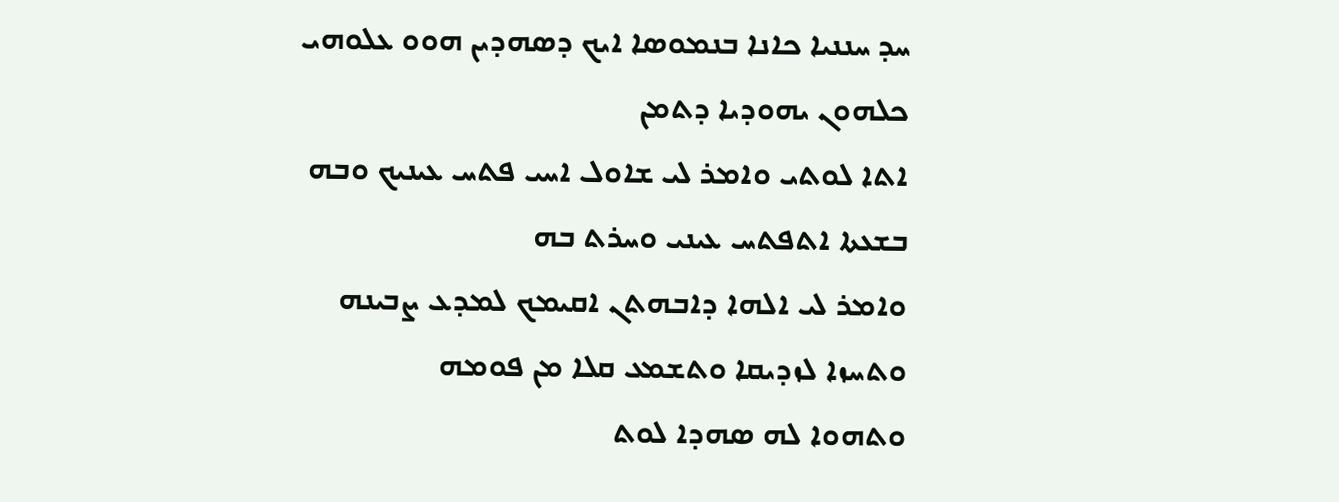ܚܕ ܚܢܢܝܐ ܟܐܢܐ ܒܢܡܘܣܐ ܐܝܟ ܕܣܗܕܝܢ ܗܘܘ ܥܠܘܗܝ ܟܠܗܘܢ ܝܗܘܕܝܐ ܕܬܡܢ
ܐܬܐ ܠܘܬܝ ܘܐܡܪ ܠܝ ܫܐܘܠ ܐܚܝ ܦܬܚ ܥܝܢܝܟ ܘܒܗ ܒܫܥܬܐ ܐܬܦܬܚ ܥܝܢܝ ܘܚܪܬ ܒܗ
ܘܐܡܪ ܠܝ ܐܠܗܐ ܕܐܒܗܬܢ ܐܩܝܡܟ ܠܡܕܥ ܨܒܝܢܗ ܘܬܚܙܐ ܠܙܕܝܩܐ ܘܬܫܡܥ ܩܠܐ ܡܢ ܦܘܡܗ
ܘܬܗܘܐ ܠܗ ܣܗܕܐ ܠܘܬ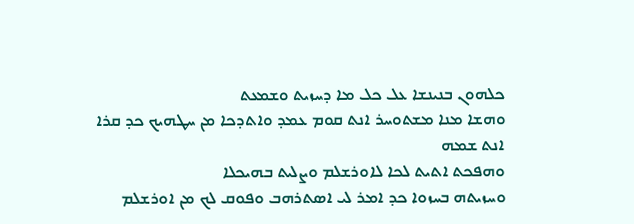ܟܠܗܘܢ ܒܢܝܢܫܐ ܥܠ ܟܠ ܡܐ ܕܚܙܝܬ ܘܫܡܥܬ
ܘܗܫܐ ܡܢܐ ܡܫܬܘܚܪ ܐܢܬ ܩܘܡ ܥܡܕ ܘܐܬܕܟܐ ܡܢ ܚܛܗܝܟ ܟܕ ܩܪܐ ܐܢܬ ܫܡܗ
ܘܗܦܟܬ ܐܬܝܬ ܠܟܐ ܠܐܘܪܫܠܡ ܘܨܠܝܬ ܒܗܝܟܠܐ
ܘܚܙܝܬܗ ܒܚܙܘܐ ܟܕ ܐܡܪ ܠܝ ܐܣܬܪܗܒ ܘܦܘܩ ܠܟ ܡܢ ܐܘܪܫܠܡ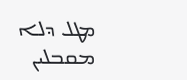ܡܛܠ ܕܠܐ ܡܩܒܠܝܢ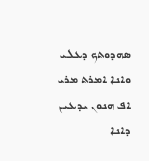ܣܗܕܘܬܟ ܕܥܠܝ
ܘܐܢܐ ܐܡܪܬ ܡܪܝ ܐܦ ܗܢܘܢ ܝܕܥܝܢ ܕܐܢܐ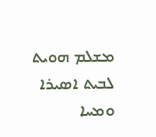ܡܫܠܡ ܗܘܝܬ ܠܒܝܬ ܐܣܝܪܐ ܘܡܚܐ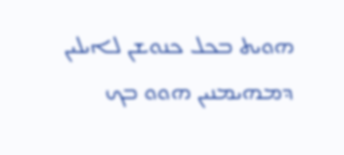ܗܘܝܬ ܒܟܠ ܟܢܘܫܢ ܠܐܝܠܝܢ ܕܡܗܝܡܢܝܢ ܗܘܘ ܒܟ